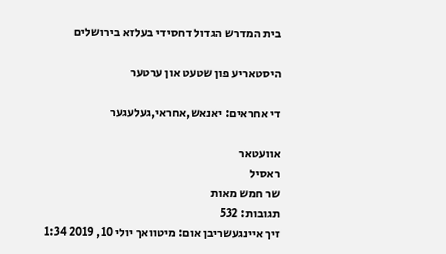בית המדרש הגדול דחסידי בעלזא בירושלים

היסטאריע פון שטעט און ערטער

די אחראים: יאנאש,אחראי,געלעגער

אוועטאר
ראסיל
שר חמש מאות
תגובות: 532
זיך איינגעשריבן אום: מיטוואך יולי 10, 2019 1:34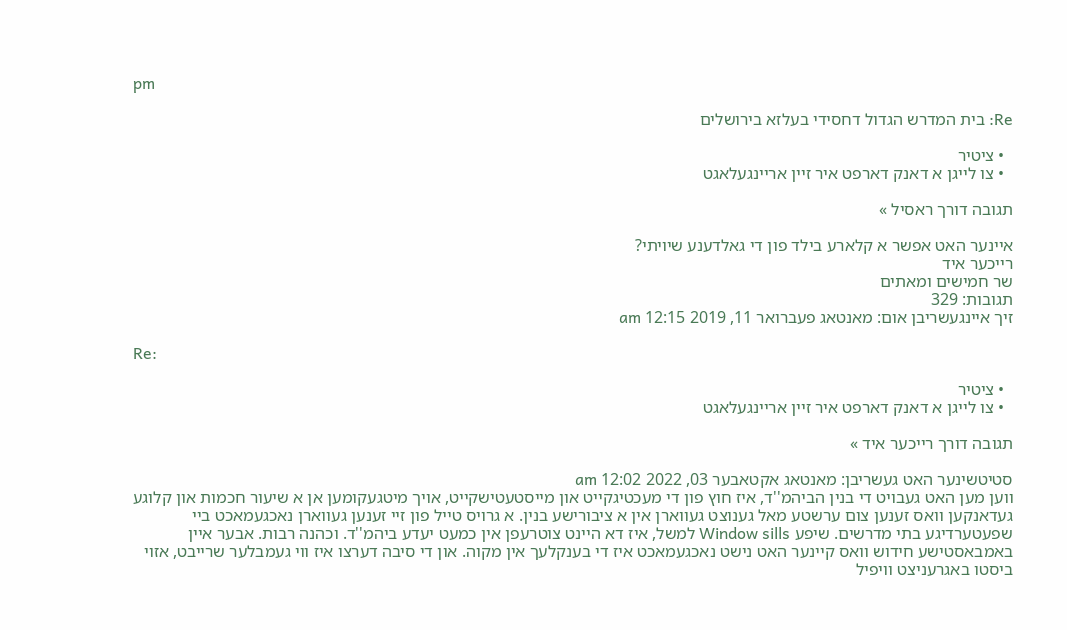pm

Re: בית המדרש הגדול דחסידי בעלזא בירושלים

  • ציטיר
  • צו לייגן א דאנק דארפט איר זיין אריינגעלאגט

תגובה דורך ראסיל »

איינער האט אפשר א קלארע בילד פון די גאלדענע שיויתי?
רייכער איד
שר חמישים ומאתים
תגובות: 329
זיך איינגעשריבן אום: מאנטאג פעברואר 11, 2019 12:15 am

Re:

  • ציטיר
  • צו לייגן א דאנק דארפט איר זיין אריינגעלאגט

תגובה דורך רייכער איד »

סטיטשינער האט געשריבן: מאנטאג אקטאבער 03, 2022 12:02 am
ווען מען האט געבויט די בנין הביהמ''ד, איז חוץ פון די מעכטיגקייט און מייסטעטישקייט, אויך מיטגעקומען אן א שיעור חכמות און קלוגע געדאנקען וואס זענען צום ערשטע מאל גענוצט געווארן אין א ציבורישע בנין. א גרויס טייל פון זיי זענען געווארן נאכגעמאכט ביי שפעטערדיגע בתי מדרשים. שיפע Window sills למשל, איז דא היינט צוטרעפן אין כמעט יעדע ביהמ''ד. וכהנה רבות. אבער איין באמבאסטישע חידוש וואס קיינער האט נישט נאכגעמאכט איז די בענקלעך אין מקוה. און די סיבה דערצו איז ווי געמבלער שרייבט, אזוי ביסטו באגרעניצט וויפיל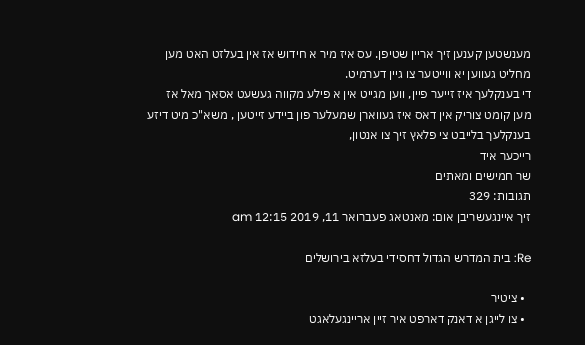מענשטען קענען זיך אריין שטיפן. עס איז מיר א חידוש אז אין בעלזט האט מען מחליט געווען יא ווייטער צו גיין דערמיט.
די בענקלעך איז זייער פיין, ווען מגייט אין א פילע מקווה געשעט אסאך מאל אז מען קומט צוריק אין דאס איז געווארן שמעלער פון ביידע זייטען , משא"כ מיט דיזע בענקלעך בלייבט צי פלאץ זיך צו אנטון,
רייכער איד
שר חמישים ומאתים
תגובות: 329
זיך איינגעשריבן אום: מאנטאג פעברואר 11, 2019 12:15 am

Re: בית המדרש הגדול דחסידי בעלזא בירושלים

  • ציטיר
  • צו לייגן א דאנק דארפט איר זיין אריינגעלאגט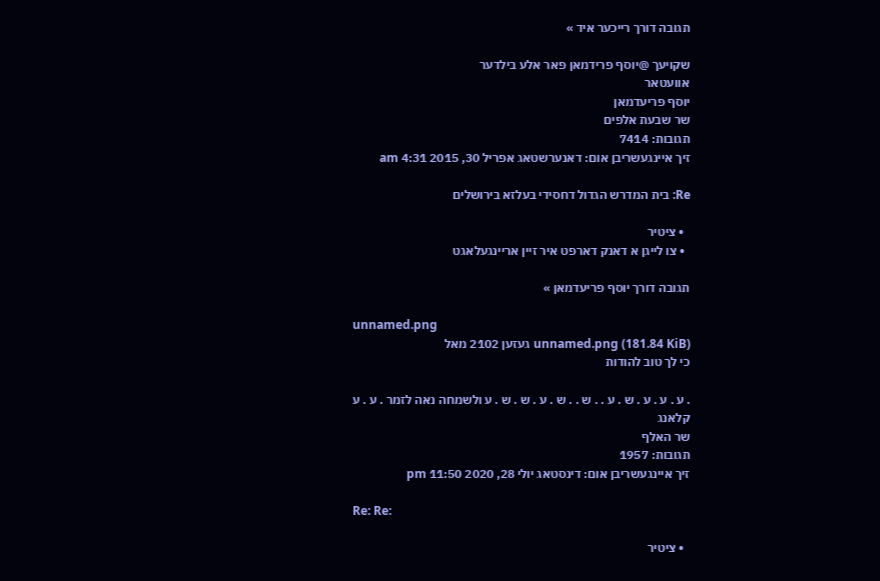תגובה דורך רייכער איד »

שקויעך @יוסף פרידמאן פאר אלע בילדער
אוועטאר
יוסף פריעדמאן
שר שבעת אלפים
תגובות: 7414
זיך איינגעשריבן אום: דאנערשטאג אפריל 30, 2015 4:31 am

Re: בית המדרש הגדול דחסידי בעלזא בירושלים

  • ציטיר
  • צו לייגן א דאנק דארפט איר זיין אריינגעלאגט

תגובה דורך יוסף פריעדמאן »

unnamed.png
unnamed.png (181.84 KiB) געזען 2102 מאל
כי לך טוב להודות

. ע . ע . ע . ש . ע . . ש . . ש . ע . ש . ש . ע ולשמחה נאה לזמר . ע . ע
קלאנג
שר האלף
תגובות: 1957
זיך איינגעשריבן אום: דינסטאג יולי 28, 2020 11:50 pm

Re: Re:

  • ציטיר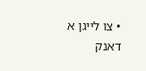• צו לייגן א דאנק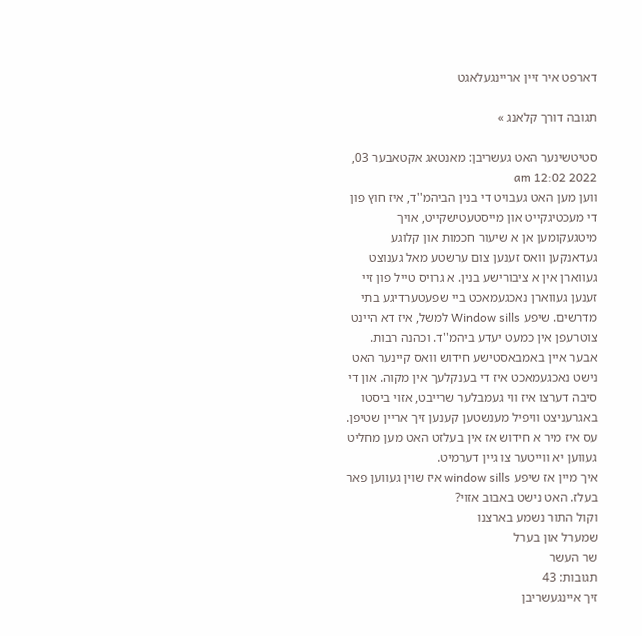דארפט איר זיין אריינגעלאגט

תגובה דורך קלאנג »

סטיטשינער האט געשריבן: מאנטאג אקטאבער 03, 2022 12:02 am
ווען מען האט געבויט די בנין הביהמ''ד, איז חוץ פון די מעכטיגקייט און מייסטעטישקייט, אויך מיטגעקומען אן א שיעור חכמות און קלוגע געדאנקען וואס זענען צום ערשטע מאל גענוצט געווארן אין א ציבורישע בנין. א גרויס טייל פון זיי זענען געווארן נאכגעמאכט ביי שפעטערדיגע בתי מדרשים. שיפע Window sills למשל, איז דא היינט צוטרעפן אין כמעט יעדע ביהמ''ד. וכהנה רבות. אבער איין באמבאסטישע חידוש וואס קיינער האט נישט נאכגעמאכט איז די בענקלעך אין מקוה. און די סיבה דערצו איז ווי געמבלער שרייבט, אזוי ביסטו באגרעניצט וויפיל מענשטען קענען זיך אריין שטיפן. עס איז מיר א חידוש אז אין בעלזט האט מען מחליט געווען יא ווייטער צו גיין דערמיט.
איך מיין אז שיפע window sills איז שוין געווען פאר בעלז. האט נישט באבוב אזוי?
וקול התור נשמע בארצנו
שמערל און בערל
שר העשר
תגובות: 43
זיך איינגעשריבן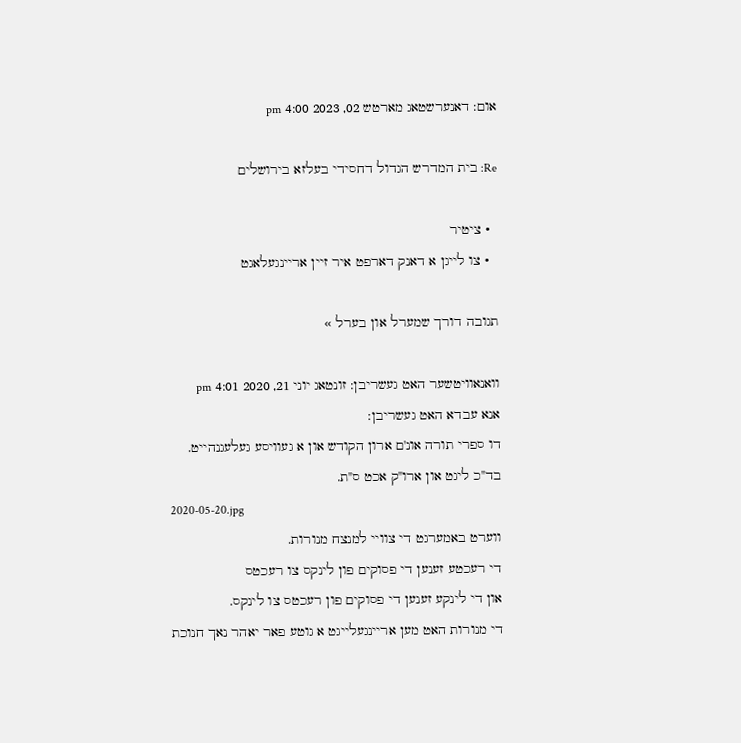אום: דאנערשטאג מארטש 02, 2023 4:00 pm

Re: בית המדרש הגדול דחסידי בעלזא בירושלים

  • ציטיר
  • צו לייגן א דאנק דארפט איר זיין אריינגעלאגט

תגובה דורך שמערל און בערל »

וואנאוויטשער האט געשריבן: זונטאג יוני 21, 2020 4:01 pm
אנא עבדא האט געשריבן:
דו ספרי תורה אונ'ם ארון הקודש און א געוויסע געלעגנהייט.
בד"כ ליגט און ארו"ק אכט ס"ת.
2020-05-20.jpg
ווערט באמערגט די צוויי למנצח מנורות.
די רעכטע זענען די פסוקים פון לינקס צו רעכטס
און די לינקע זענען די פסוקים פון רעכטס צו לינקס.
די מנורות האט מען אריינגעלייגט א גוטע פאר יאהר נאך חנוכת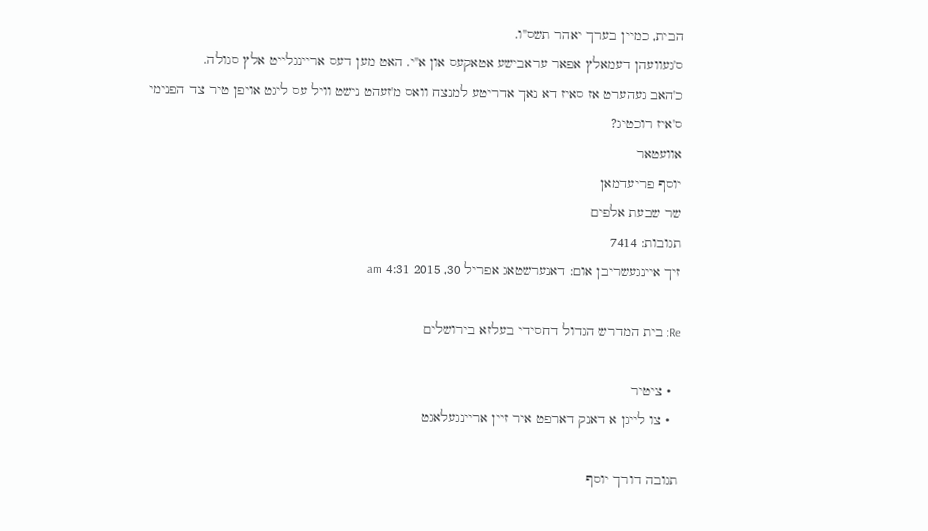הבית, כמיין בערך יאהר תשס"ו.
ס'געוועהן דעמאלץ אפאר עראבישע אטאקעס און א"י. האט מען דעס אריינגלייט אלץ סגולה.
כ'האב געהערט אז סאיז דא נאך אדריטע למנצח וואס מ'זעהט נישט וויל עס ליגט אויפן טיר צד הפנימי
ס'איז רוכטיג?
אוועטאר
יוסף פריעדמאן
שר שבעת אלפים
תגובות: 7414
זיך איינגעשריבן אום: דאנערשטאג אפריל 30, 2015 4:31 am

Re: בית המדרש הגדול דחסידי בעלזא בירושלים

  • ציטיר
  • צו לייגן א דאנק דארפט איר זיין אריינגעלאגט

תגובה דורך יוסף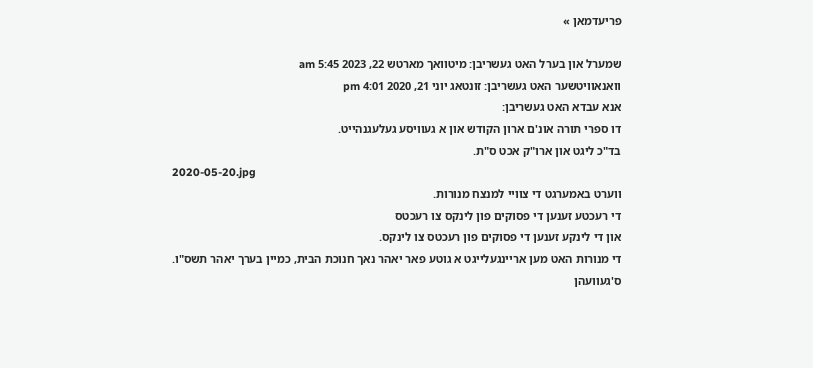פריעדמאן »

שמערל און בערל האט געשריבן: מיטוואך מארטש 22, 2023 5:45 am
וואנאוויטשער האט געשריבן: זונטאג יוני 21, 2020 4:01 pm
אנא עבדא האט געשריבן:
דו ספרי תורה אונ'ם ארון הקודש און א געוויסע געלעגנהייט.
בד"כ ליגט און ארו"ק אכט ס"ת.
2020-05-20.jpg
ווערט באמערגט די צוויי למנצח מנורות.
די רעכטע זענען די פסוקים פון לינקס צו רעכטס
און די לינקע זענען די פסוקים פון רעכטס צו לינקס.
די מנורות האט מען אריינגעלייגט א גוטע פאר יאהר נאך חנוכת הבית, כמיין בערך יאהר תשס"ו.
ס'געוועהן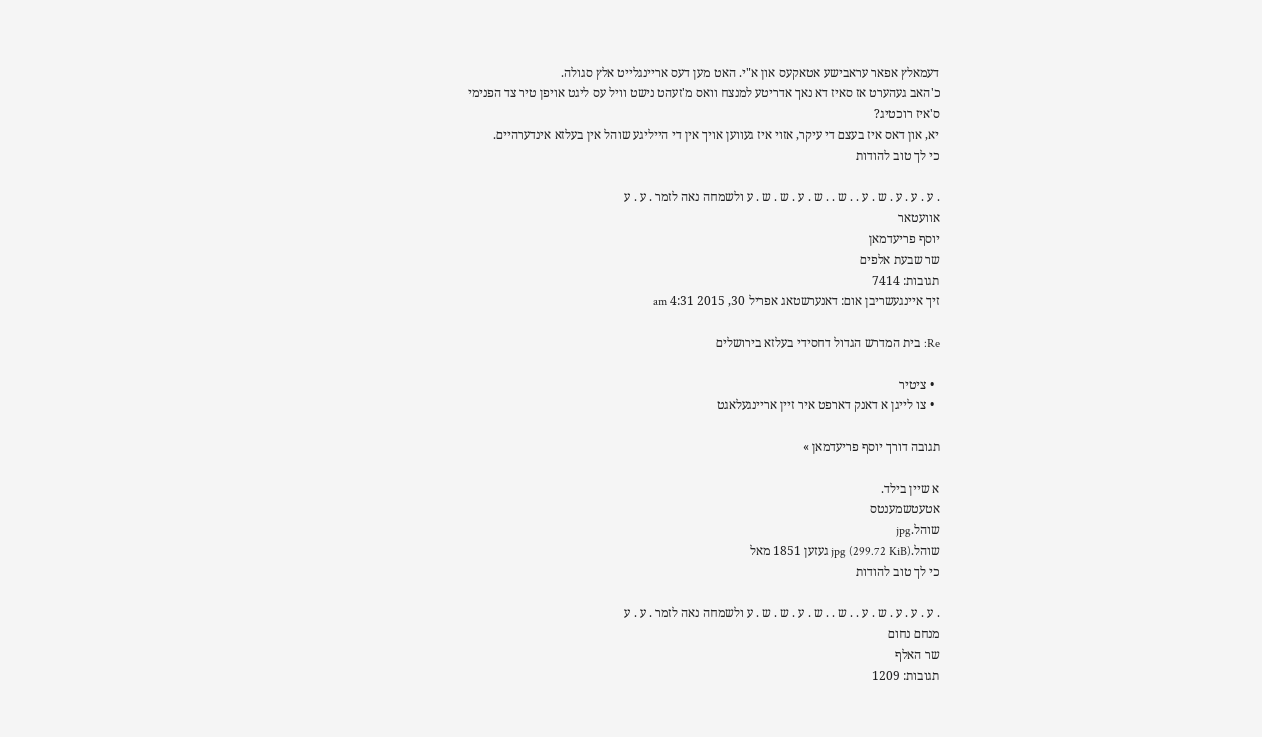דעמאלץ אפאר עראבישע אטאקעס און א"י. האט מען דעס אריינגלייט אלץ סגולה.
כ'האב געהערט אז סאיז דא נאך אדריטע למנצח וואס מ'זעהט נישט וויל עס ליגט אויפן טיר צד הפנימי
ס'איז רוכטיג?
יא, און דאס איז בעצם די עיקר, אזוי איז געווען אויך אין די הייליגע שוהל אין בעלזא אינדערהיים.
כי לך טוב להודות

. ע . ע . ע . ש . ע . . ש . . ש . ע . ש . ש . ע ולשמחה נאה לזמר . ע . ע
אוועטאר
יוסף פריעדמאן
שר שבעת אלפים
תגובות: 7414
זיך איינגעשריבן אום: דאנערשטאג אפריל 30, 2015 4:31 am

Re: בית המדרש הגדול דחסידי בעלזא בירושלים

  • ציטיר
  • צו לייגן א דאנק דארפט איר זיין אריינגעלאגט

תגובה דורך יוסף פריעדמאן »

א שיין בילד.
אטעטשמענטס
שוהל.jpg
שוהל.jpg (299.72 KiB) געזען 1851 מאל
כי לך טוב להודות

. ע . ע . ע . ש . ע . . ש . . ש . ע . ש . ש . ע ולשמחה נאה לזמר . ע . ע
מנחם נחום
שר האלף
תגובות: 1209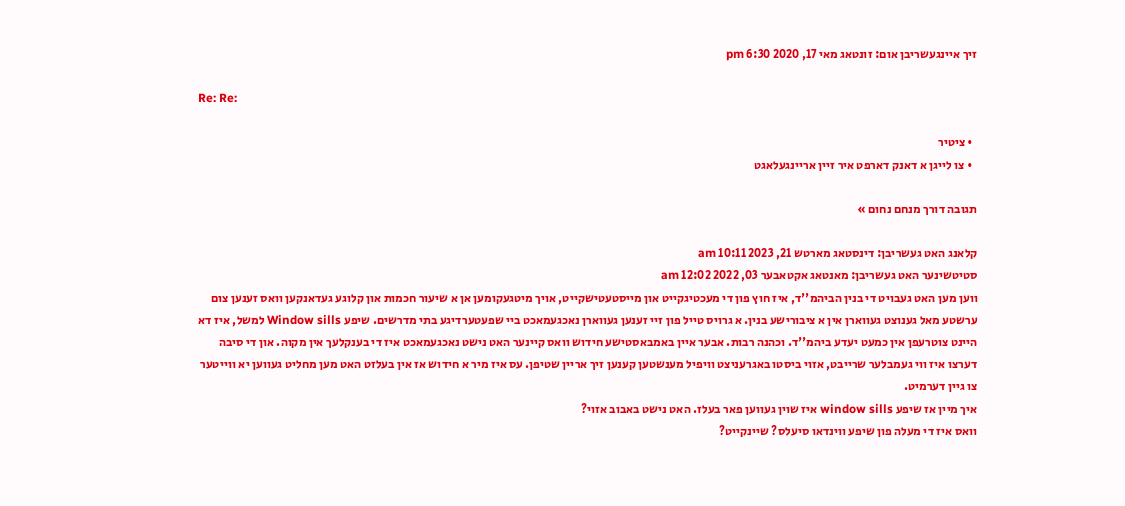זיך איינגעשריבן אום: זונטאג מאי 17, 2020 6:30 pm

Re: Re:

  • ציטיר
  • צו לייגן א דאנק דארפט איר זיין אריינגעלאגט

תגובה דורך מנחם נחום »

קלאנג האט געשריבן: דינסטאג מארטש 21, 2023 10:11 am
סטיטשינער האט געשריבן: מאנטאג אקטאבער 03, 2022 12:02 am
ווען מען האט געבויט די בנין הביהמ''ד, איז חוץ פון די מעכטיגקייט און מייסטעטישקייט, אויך מיטגעקומען אן א שיעור חכמות און קלוגע געדאנקען וואס זענען צום ערשטע מאל גענוצט געווארן אין א ציבורישע בנין. א גרויס טייל פון זיי זענען געווארן נאכגעמאכט ביי שפעטערדיגע בתי מדרשים. שיפע Window sills למשל, איז דא היינט צוטרעפן אין כמעט יעדע ביהמ''ד. וכהנה רבות. אבער איין באמבאסטישע חידוש וואס קיינער האט נישט נאכגעמאכט איז די בענקלעך אין מקוה. און די סיבה דערצו איז ווי געמבלער שרייבט, אזוי ביסטו באגרעניצט וויפיל מענשטען קענען זיך אריין שטיפן. עס איז מיר א חידוש אז אין בעלזט האט מען מחליט געווען יא ווייטער צו גיין דערמיט.
איך מיין אז שיפע window sills איז שוין געווען פאר בעלז. האט נישט באבוב אזוי?
וואס איז די מעלה פון שיפע ווינדאו סיעלס? שיינקייט?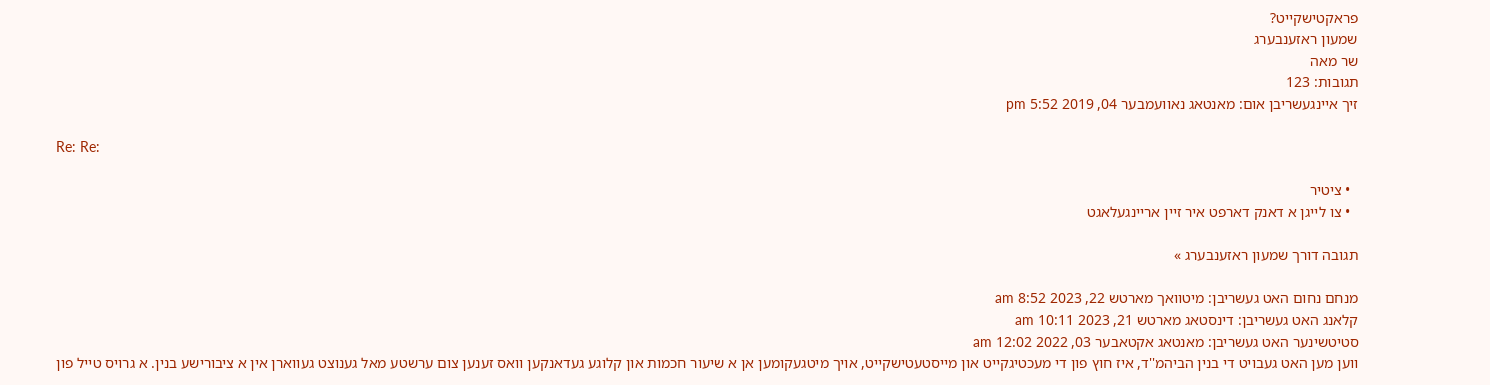פראקטישקייט?
שמעון ראזענבערג
שר מאה
תגובות: 123
זיך איינגעשריבן אום: מאנטאג נאוועמבער 04, 2019 5:52 pm

Re: Re:

  • ציטיר
  • צו לייגן א דאנק דארפט איר זיין אריינגעלאגט

תגובה דורך שמעון ראזענבערג »

מנחם נחום האט געשריבן: מיטוואך מארטש 22, 2023 8:52 am
קלאנג האט געשריבן: דינסטאג מארטש 21, 2023 10:11 am
סטיטשינער האט געשריבן: מאנטאג אקטאבער 03, 2022 12:02 am
ווען מען האט געבויט די בנין הביהמ''ד, איז חוץ פון די מעכטיגקייט און מייסטעטישקייט, אויך מיטגעקומען אן א שיעור חכמות און קלוגע געדאנקען וואס זענען צום ערשטע מאל גענוצט געווארן אין א ציבורישע בנין. א גרויס טייל פון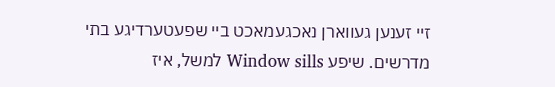זיי זענען געווארן נאכגעמאכט ביי שפעטערדיגע בתי מדרשים. שיפע Window sills למשל, איז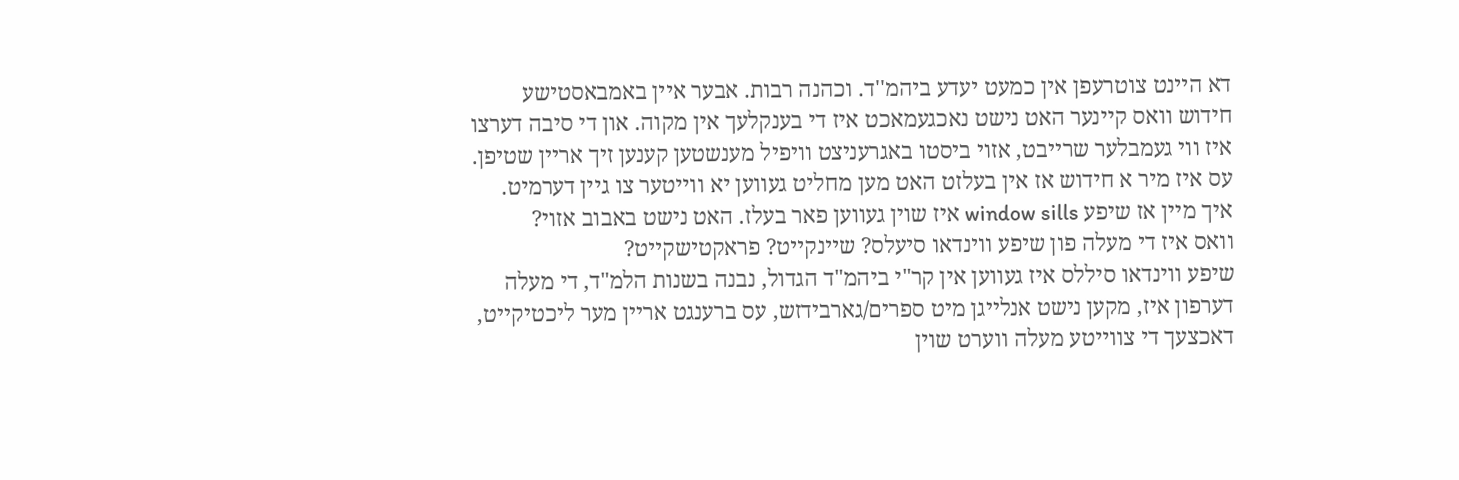דא היינט צוטרעפן אין כמעט יעדע ביהמ''ד. וכהנה רבות. אבער איין באמבאסטישע חידוש וואס קיינער האט נישט נאכגעמאכט איז די בענקלעך אין מקוה. און די סיבה דערצו איז ווי געמבלער שרייבט, אזוי ביסטו באגרעניצט וויפיל מענשטען קענען זיך אריין שטיפן. עס איז מיר א חידוש אז אין בעלזט האט מען מחליט געווען יא ווייטער צו גיין דערמיט.
איך מיין אז שיפע window sills איז שוין געווען פאר בעלז. האט נישט באבוב אזוי?
וואס איז די מעלה פון שיפע ווינדאו סיעלס? שיינקייט? פראקטישקייט?
שיפע ווינדאו סיללס איז געווען אין קר"י ביהמ"ד הגדול, נבנה בשנות הלמ"ד, די מעלה דערפון איז, מקען נישט אנלייגן מיט ספרים/גארבידזש, עס ברענגט אריין מער ליכטיקייט, דאכצעך די צווייטע מעלה ווערט שוין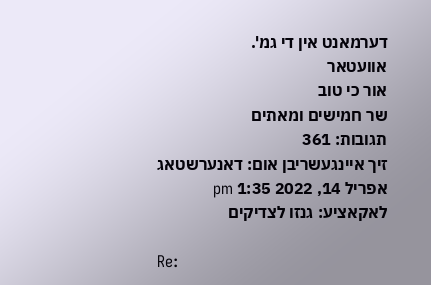דערמאנט אין די גמ'.
אוועטאר
אור כי טוב
שר חמישים ומאתים
תגובות: 361
זיך איינגעשריבן אום: דאנערשטאג אפריל 14, 2022 1:35 pm
לאקאציע: גנזו לצדיקים

Re: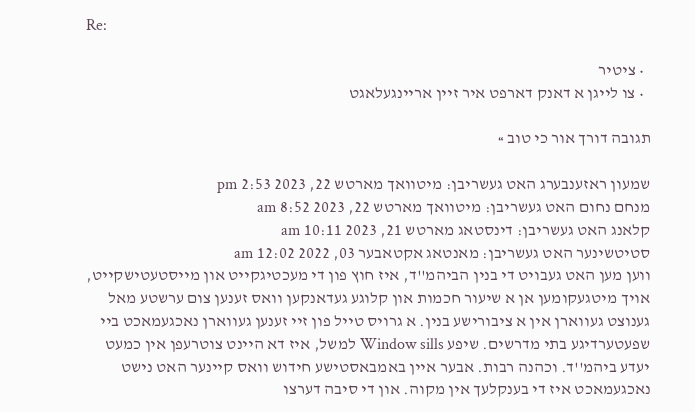Re:

  • ציטיר
  • צו לייגן א דאנק דארפט איר זיין אריינגעלאגט

תגובה דורך אור כי טוב »

שמעון ראזענבערג האט געשריבן: מיטוואך מארטש 22, 2023 2:53 pm
מנחם נחום האט געשריבן: מיטוואך מארטש 22, 2023 8:52 am
קלאנג האט געשריבן: דינסטאג מארטש 21, 2023 10:11 am
סטיטשינער האט געשריבן: מאנטאג אקטאבער 03, 2022 12:02 am
ווען מען האט געבויט די בנין הביהמ''ד, איז חוץ פון די מעכטיגקייט און מייסטעטישקייט, אויך מיטגעקומען אן א שיעור חכמות און קלוגע געדאנקען וואס זענען צום ערשטע מאל גענוצט געווארן אין א ציבורישע בנין. א גרויס טייל פון זיי זענען געווארן נאכגעמאכט ביי שפעטערדיגע בתי מדרשים. שיפע Window sills למשל, איז דא היינט צוטרעפן אין כמעט יעדע ביהמ''ד. וכהנה רבות. אבער איין באמבאסטישע חידוש וואס קיינער האט נישט נאכגעמאכט איז די בענקלעך אין מקוה. און די סיבה דערצו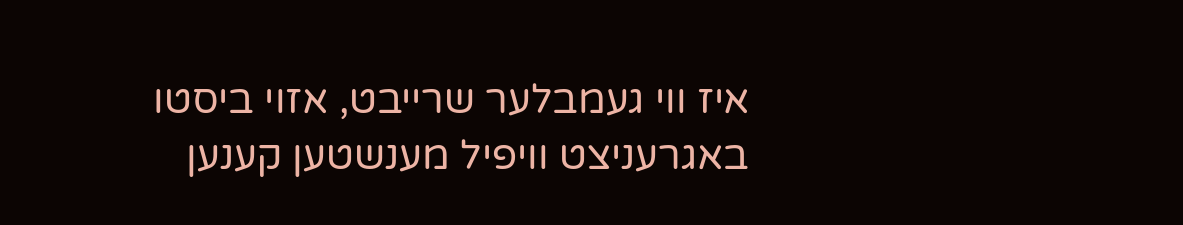איז ווי געמבלער שרייבט, אזוי ביסטו באגרעניצט וויפיל מענשטען קענען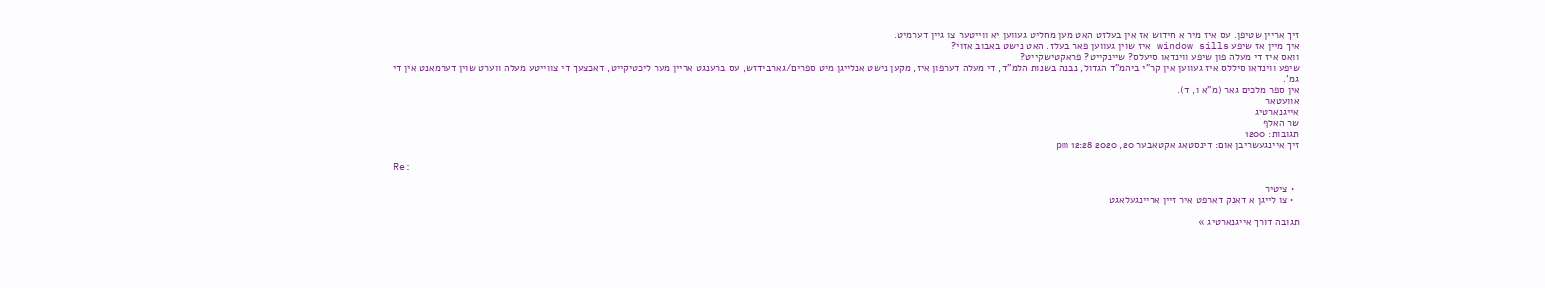זיך אריין שטיפן. עס איז מיר א חידוש אז אין בעלזט האט מען מחליט געווען יא ווייטער צו גיין דערמיט.
איך מיין אז שיפע window sills איז שוין געווען פאר בעלז. האט נישט באבוב אזוי?
וואס איז די מעלה פון שיפע ווינדאו סיעלס? שיינקייט? פראקטישקייט?
שיפע ווינדאו סיללס איז געווען אין קר"י ביהמ"ד הגדול, נבנה בשנות הלמ"ד, די מעלה דערפון איז, מקען נישט אנלייגן מיט ספרים/גארבידזש, עס ברענגט אריין מער ליכטיקייט, דאכצעך די צווייטע מעלה ווערט שוין דערמאנט אין די גמ'.
אין ספר מלכים גאר (מ"א ו, ד).
אוועטאר
אייגנארטיג
שר האלף
תגובות: 1200
זיך איינגעשריבן אום: דינסטאג אקטאבער 20, 2020 12:28 pm

Re:

  • ציטיר
  • צו לייגן א דאנק דארפט איר זיין אריינגעלאגט

תגובה דורך אייגנארטיג »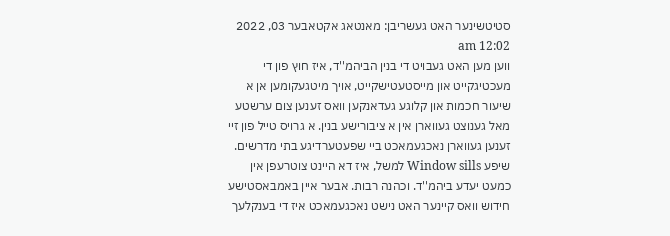סטיטשינער האט געשריבן: מאנטאג אקטאבער 03, 2022 12:02 am
ווען מען האט געבויט די בנין הביהמ''ד, איז חוץ פון די מעכטיגקייט און מייסטעטישקייט, אויך מיטגעקומען אן א שיעור חכמות און קלוגע געדאנקען וואס זענען צום ערשטע מאל גענוצט געווארן אין א ציבורישע בנין. א גרויס טייל פון זיי זענען געווארן נאכגעמאכט ביי שפעטערדיגע בתי מדרשים. שיפע Window sills למשל, איז דא היינט צוטרעפן אין כמעט יעדע ביהמ''ד. וכהנה רבות. אבער איין באמבאסטישע חידוש וואס קיינער האט נישט נאכגעמאכט איז די בענקלעך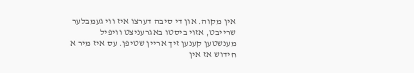אין מקוה. און די סיבה דערצו איז ווי געמבלער שרייבט, אזוי ביסטו באגרעניצט וויפיל מענשטען קענען זיך אריין שטיפן. עס איז מיר א חידוש אז אין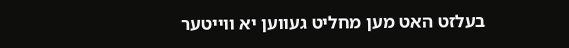בעלזט האט מען מחליט געווען יא ווייטער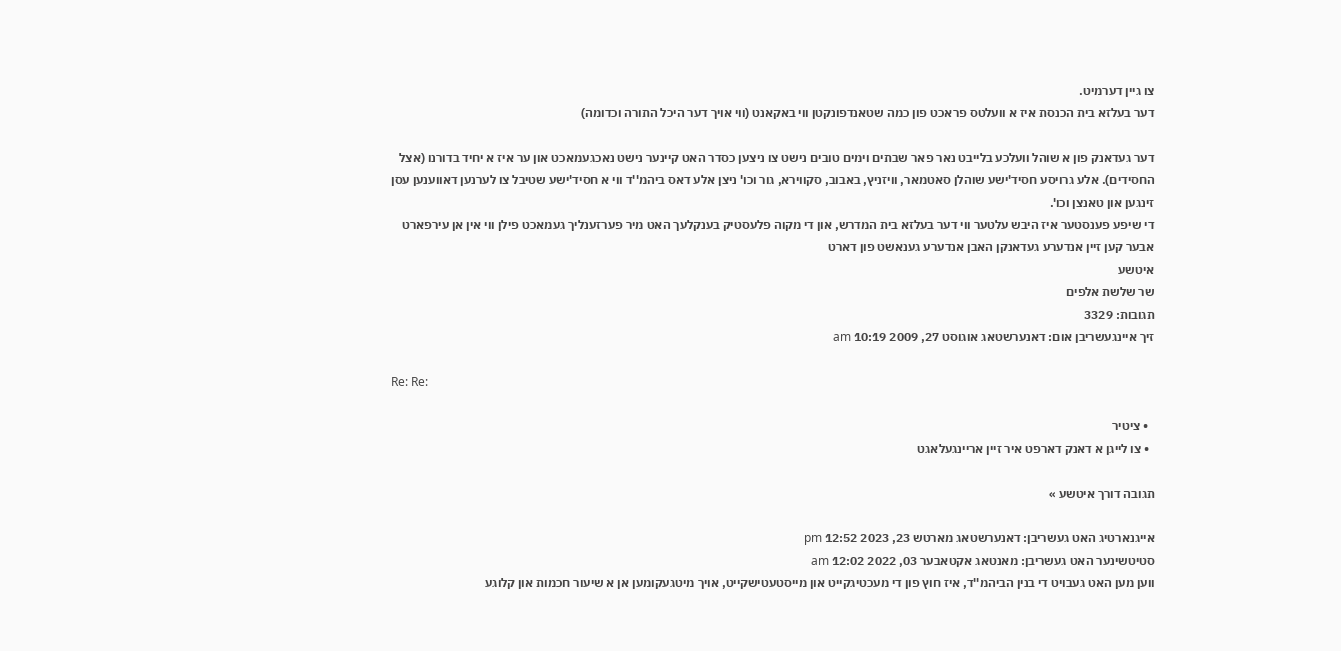צו גיין דערמיט.
דער בעלזא בית הכנסת איז א וועלטס פראכט פון כמה שטאנדפונקטן ווי באקאנט (ווי אויך דער היכל התורה וכדומה)

דער געדאנק פון א שוהל וועלכע בלייבט נאר פאר שבתים וימים טובים נישט צו ניצען כסדר האט קיינער נישט נאכגעמאכט און ער איז א יחיד בדורנו (אצל החסידים). אלע גרויסע חסיד'ישע שוהלן סאטמאר, וויזניץ, באבוב, סקווירא, גור וכו' ניצן אלע דאס ביהמ''ד ווי א חסיד'ישע שטיבל צו לערנען דאווענען עסן זינגען און טאנצן וכו'.
די שיפע פענסטער איז היבש עלטער ווי דער בעלזא בית המדרש, און די מקוה פלעסטיק בענקלעך האט מיר פערזענליך געמאכט פילן ווי אין אן עירפארט אבער קען זיין אנדערע געדאנקן האבן אנדערע גענאשט פון דארט
איטשע
שר שלשת אלפים
תגובות: 3329
זיך איינגעשריבן אום: דאנערשטאג אוגוסט 27, 2009 10:19 am

Re: Re:

  • ציטיר
  • צו לייגן א דאנק דארפט איר זיין אריינגעלאגט

תגובה דורך איטשע »

אייגנארטיג האט געשריבן: דאנערשטאג מארטש 23, 2023 12:52 pm
סטיטשינער האט געשריבן: מאנטאג אקטאבער 03, 2022 12:02 am
ווען מען האט געבויט די בנין הביהמ''ד, איז חוץ פון די מעכטיגקייט און מייסטעטישקייט, אויך מיטגעקומען אן א שיעור חכמות און קלוגע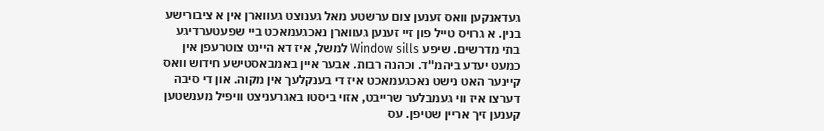געדאנקען וואס זענען צום ערשטע מאל גענוצט געווארן אין א ציבורישע בנין. א גרויס טייל פון זיי זענען געווארן נאכגעמאכט ביי שפעטערדיגע בתי מדרשים. שיפע Window sills למשל, איז דא היינט צוטרעפן אין כמעט יעדע ביהמ''ד. וכהנה רבות. אבער איין באמבאסטישע חידוש וואס קיינער האט נישט נאכגעמאכט איז די בענקלעך אין מקוה. און די סיבה דערצו איז ווי געמבלער שרייבט, אזוי ביסטו באגרעניצט וויפיל מענשטען קענען זיך אריין שטיפן. עס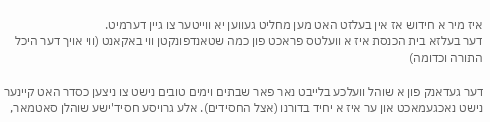איז מיר א חידוש אז אין בעלזט האט מען מחליט געווען יא ווייטער צו גיין דערמיט.
דער בעלזא בית הכנסת איז א וועלטס פראכט פון כמה שטאנדפונקטן ווי באקאנט (ווי אויך דער היכל התורה וכדומה)

דער געדאנק פון א שוהל וועלכע בלייבט נאר פאר שבתים וימים טובים נישט צו ניצען כסדר האט קיינער נישט נאכגעמאכט און ער איז א יחיד בדורנו (אצל החסידים). אלע גרויסע חסיד'ישע שוהלן סאטמאר,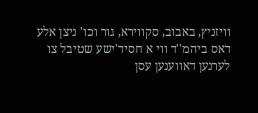וויזניץ, באבוב, סקווירא, גור וכו' ניצן אלע דאס ביהמ''ד ווי א חסיד'ישע שטיבל צו לערנען דאווענען עסן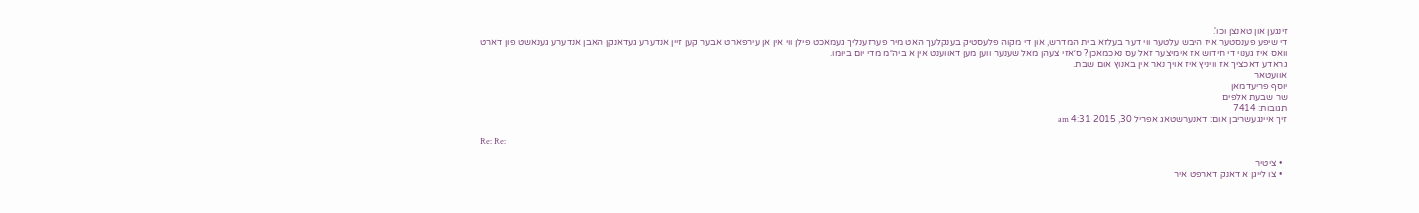זינגען און טאנצן וכו'.
די שיפע פענסטער איז היבש עלטער ווי דער בעלזא בית המדרש, און די מקוה פלעסטיק בענקלעך האט מיר פערזענליך געמאכט פילן ווי אין אן עירפארט אבער קען זיין אנדערע געדאנקן האבן אנדערע גענאשט פון דארט
וואס איז גענוי די חידוש אז אימיצער זאל עס נאכמאכן? ס׳אזי צעהן מאל שענער ווען מען דאווענט אין א ביה״מ מדי יום ביומו.
גראדע דאכציך אז וויניץ איז אויך נאר אין באנוץ אום שבת.
אוועטאר
יוסף פריעדמאן
שר שבעת אלפים
תגובות: 7414
זיך איינגעשריבן אום: דאנערשטאג אפריל 30, 2015 4:31 am

Re: Re:

  • ציטיר
  • צו לייגן א דאנק דארפט איר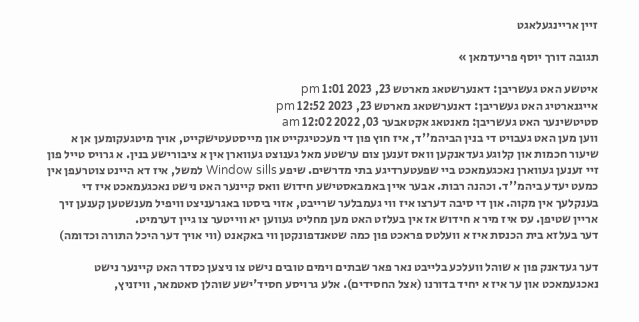זיין אריינגעלאגט

תגובה דורך יוסף פריעדמאן »

איטשע האט געשריבן: דאנערשטאג מארטש 23, 2023 1:01 pm
אייגנארטיג האט געשריבן: דאנערשטאג מארטש 23, 2023 12:52 pm
סטיטשינער האט געשריבן: מאנטאג אקטאבער 03, 2022 12:02 am
ווען מען האט געבויט די בנין הביהמ''ד, איז חוץ פון די מעכטיגקייט און מייסטעטישקייט, אויך מיטגעקומען אן א שיעור חכמות און קלוגע געדאנקען וואס זענען צום ערשטע מאל גענוצט געווארן אין א ציבורישע בנין. א גרויס טייל פון זיי זענען געווארן נאכגעמאכט ביי שפעטערדיגע בתי מדרשים. שיפע Window sills למשל, איז דא היינט צוטרעפן אין כמעט יעדע ביהמ''ד. וכהנה רבות. אבער איין באמבאסטישע חידוש וואס קיינער האט נישט נאכגעמאכט איז די בענקלעך אין מקוה. און די סיבה דערצו איז ווי געמבלער שרייבט, אזוי ביסטו באגרעניצט וויפיל מענשטען קענען זיך אריין שטיפן. עס איז מיר א חידוש אז אין בעלזט האט מען מחליט געווען יא ווייטער צו גיין דערמיט.
דער בעלזא בית הכנסת איז א וועלטס פראכט פון כמה שטאנדפונקטן ווי באקאנט (ווי אויך דער היכל התורה וכדומה)

דער געדאנק פון א שוהל וועלכע בלייבט נאר פאר שבתים וימים טובים נישט צו ניצען כסדר האט קיינער נישט נאכגעמאכט און ער איז א יחיד בדורנו (אצל החסידים). אלע גרויסע חסיד'ישע שוהלן סאטמאר, וויזניץ,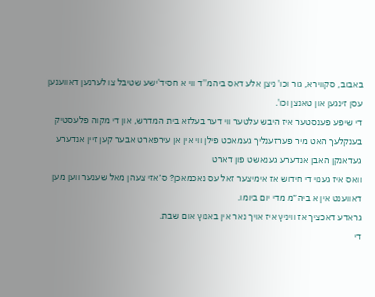באבוב, סקווירא, גור וכו' ניצן אלע דאס ביהמ''ד ווי א חסיד'ישע שטיבל צו לערנען דאווענען עסן זינגען און טאנצן וכו'.
די שיפע פענסטער איז היבש עלטער ווי דער בעלזא בית המדרש, און די מקוה פלעסטיק בענקלעך האט מיר פערזענליך געמאכט פילן ווי אין אן עירפארט אבער קען זיין אנדערע געדאנקן האבן אנדערע גענאשט פון דארט
וואס איז גענוי די חידוש אז אימיצער זאל עס נאכמאכן? ס׳אזי צעהן מאל שענער ווען מען דאווענט אין א ביה״מ מדי יום ביומו.
גראדע דאכציך אז וויניץ איז אויך נאר אין באנוץ אום שבת.
די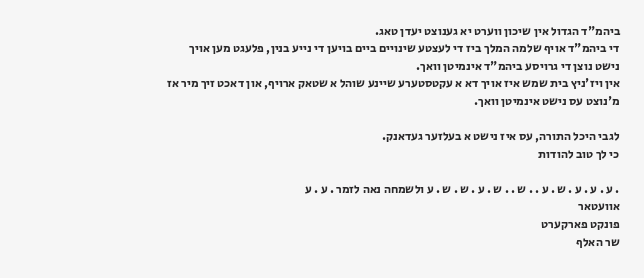ביהמ"ד הגדול אין שיכון ווערט יא גענוצט יעדן טאג.
די ביהמ"ד אויף שלמה המלך ביז די לעצטע שינויים ביים בויען די נייע בנין, פלעגט מען אויך נישט נוצן די גרויסע ביהמ"ד אינמיטן וואך.
אין ויז'ניץ בית שמש איז אויך דא א עקטסטערע שיינע שוהל א שטאק ארויף, און דאכט זיך מיר אז מ'נוצט עס נישט אינמיטן וואך.

לגבי היכל התורה, עס איז נישט א בעלזער געדאנק.
כי לך טוב להודות

. ע . ע . ע . ש . ע . . ש . . ש . ע . ש . ש . ע ולשמחה נאה לזמר . ע . ע
אוועטאר
פונקט פארקערט
שר האלף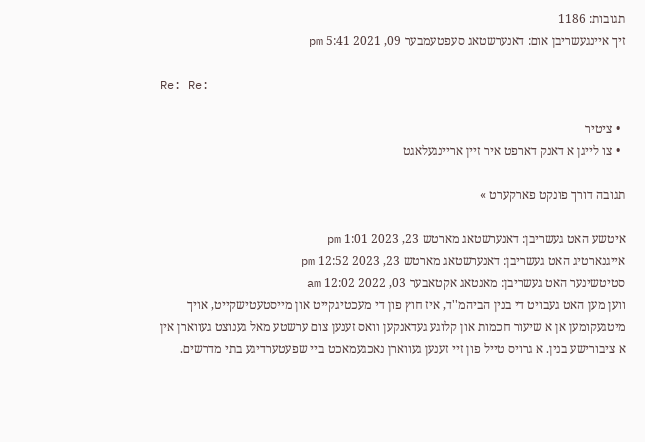תגובות: 1186
זיך איינגעשריבן אום: דאנערשטאג סעפטעמבער 09, 2021 5:41 pm

Re: Re:

  • ציטיר
  • צו לייגן א דאנק דארפט איר זיין אריינגעלאגט

תגובה דורך פונקט פארקערט »

איטשע האט געשריבן: דאנערשטאג מארטש 23, 2023 1:01 pm
אייגנארטיג האט געשריבן: דאנערשטאג מארטש 23, 2023 12:52 pm
סטיטשינער האט געשריבן: מאנטאג אקטאבער 03, 2022 12:02 am
ווען מען האט געבויט די בנין הביהמ''ד, איז חוץ פון די מעכטיגקייט און מייסטעטישקייט, אויך מיטגעקומען אן א שיעור חכמות און קלוגע געדאנקען וואס זענען צום ערשטע מאל גענוצט געווארן אין א ציבורישע בנין. א גרויס טייל פון זיי זענען געווארן נאכגעמאכט ביי שפעטערדיגע בתי מדרשים.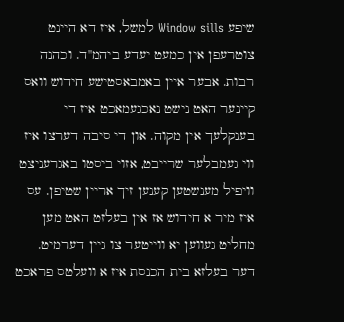שיפע Window sills למשל, איז דא היינט צוטרעפן אין כמעט יעדע ביהמ''ד. וכהנה רבות. אבער איין באמבאסטישע חידוש וואס קיינער האט נישט נאכגעמאכט איז די בענקלעך אין מקוה. און די סיבה דערצו איז ווי געמבלער שרייבט, אזוי ביסטו באגרעניצט וויפיל מענשטען קענען זיך אריין שטיפן. עס איז מיר א חידוש אז אין בעלזט האט מען מחליט געווען יא ווייטער צו גיין דערמיט.
דער בעלזא בית הכנסת איז א וועלטס פראכט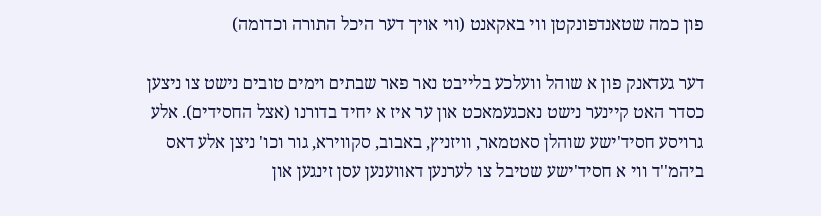פון כמה שטאנדפונקטן ווי באקאנט (ווי אויך דער היכל התורה וכדומה)

דער געדאנק פון א שוהל וועלכע בלייבט נאר פאר שבתים וימים טובים נישט צו ניצען כסדר האט קיינער נישט נאכגעמאכט און ער איז א יחיד בדורנו (אצל החסידים). אלע גרויסע חסיד'ישע שוהלן סאטמאר, וויזניץ, באבוב, סקווירא, גור וכו' ניצן אלע דאס ביהמ''ד ווי א חסיד'ישע שטיבל צו לערנען דאווענען עסן זינגען און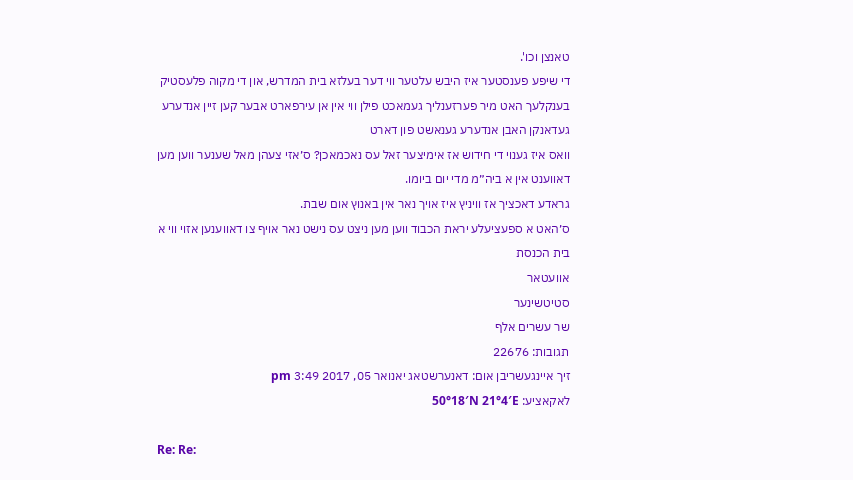טאנצן וכו'.
די שיפע פענסטער איז היבש עלטער ווי דער בעלזא בית המדרש, און די מקוה פלעסטיק בענקלעך האט מיר פערזענליך געמאכט פילן ווי אין אן עירפארט אבער קען זיין אנדערע געדאנקן האבן אנדערע גענאשט פון דארט
וואס איז גענוי די חידוש אז אימיצער זאל עס נאכמאכן? ס׳אזי צעהן מאל שענער ווען מען דאווענט אין א ביה״מ מדי יום ביומו.
גראדע דאכציך אז וויניץ איז אויך נאר אין באנוץ אום שבת.
ס׳האט א ספעציעלע יראת הכבוד ווען מען ניצט עס נישט נאר אויף צו דאווענען אזוי ווי א בית הכנסת
אוועטאר
סטיטשינער
שר עשרים אלף
תגובות: 22676
זיך איינגעשריבן אום: דאנערשטאג יאנואר 05, 2017 3:49 pm
לאקאציע: 50°18′N 21°4′E

Re: Re: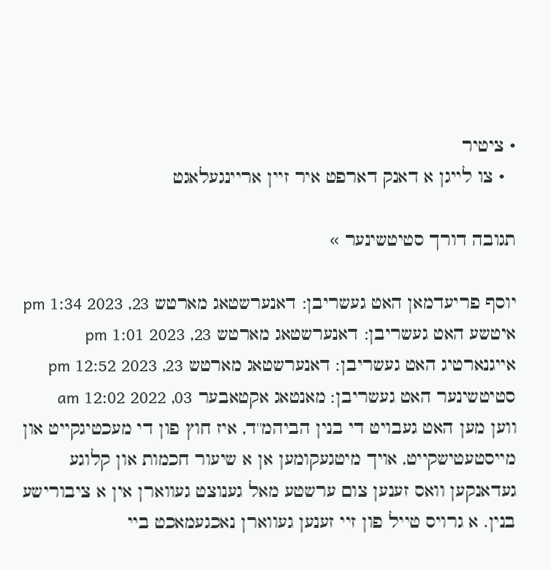• ציטיר
  • צו לייגן א דאנק דארפט איר זיין אריינגעלאגט

תגובה דורך סטיטשינער »

יוסף פריעדמאן האט געשריבן: דאנערשטאג מארטש 23, 2023 1:34 pm
איטשע האט געשריבן: דאנערשטאג מארטש 23, 2023 1:01 pm
אייגנארטיג האט געשריבן: דאנערשטאג מארטש 23, 2023 12:52 pm
סטיטשינער האט געשריבן: מאנטאג אקטאבער 03, 2022 12:02 am
ווען מען האט געבויט די בנין הביהמ''ד, איז חוץ פון די מעכטיגקייט און מייסטעטישקייט, אויך מיטגעקומען אן א שיעור חכמות און קלוגע געדאנקען וואס זענען צום ערשטע מאל גענוצט געווארן אין א ציבורישע בנין. א גרויס טייל פון זיי זענען געווארן נאכגעמאכט ביי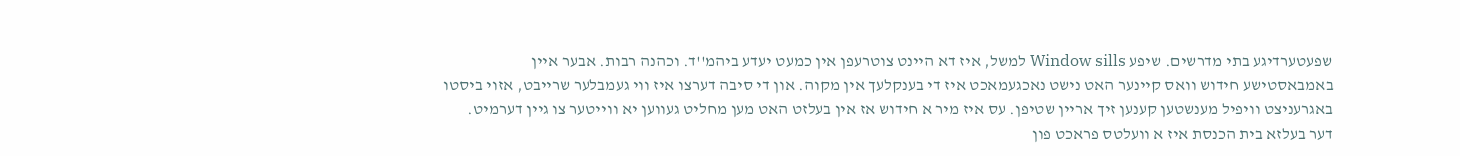שפעטערדיגע בתי מדרשים. שיפע Window sills למשל, איז דא היינט צוטרעפן אין כמעט יעדע ביהמ''ד. וכהנה רבות. אבער איין באמבאסטישע חידוש וואס קיינער האט נישט נאכגעמאכט איז די בענקלעך אין מקוה. און די סיבה דערצו איז ווי געמבלער שרייבט, אזוי ביסטו באגרעניצט וויפיל מענשטען קענען זיך אריין שטיפן. עס איז מיר א חידוש אז אין בעלזט האט מען מחליט געווען יא ווייטער צו גיין דערמיט.
דער בעלזא בית הכנסת איז א וועלטס פראכט פון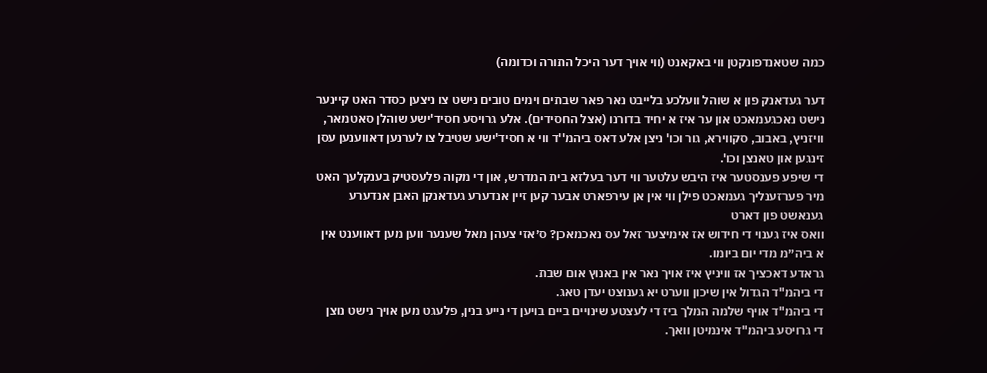כמה שטאנדפונקטן ווי באקאנט (ווי אויך דער היכל התורה וכדומה)

דער געדאנק פון א שוהל וועלכע בלייבט נאר פאר שבתים וימים טובים נישט צו ניצען כסדר האט קיינער נישט נאכגעמאכט און ער איז א יחיד בדורנו (אצל החסידים). אלע גרויסע חסיד'ישע שוהלן סאטמאר, וויזניץ, באבוב, סקווירא, גור וכו' ניצן אלע דאס ביהמ''ד ווי א חסיד'ישע שטיבל צו לערנען דאווענען עסן זינגען און טאנצן וכו'.
די שיפע פענסטער איז היבש עלטער ווי דער בעלזא בית המדרש, און די מקוה פלעסטיק בענקלעך האט מיר פערזענליך געמאכט פילן ווי אין אן עירפארט אבער קען זיין אנדערע געדאנקן האבן אנדערע גענאשט פון דארט
וואס איז גענוי די חידוש אז אימיצער זאל עס נאכמאכן? ס׳אזי צעהן מאל שענער ווען מען דאווענט אין א ביה״מ מדי יום ביומו.
גראדע דאכציך אז וויניץ איז אויך נאר אין באנוץ אום שבת.
די ביהמ"ד הגדול אין שיכון ווערט יא גענוצט יעדן טאג.
די ביהמ"ד אויף שלמה המלך ביז די לעצטע שינויים ביים בויען די נייע בנין, פלעגט מען אויך נישט נוצן די גרויסע ביהמ"ד אינמיטן וואך.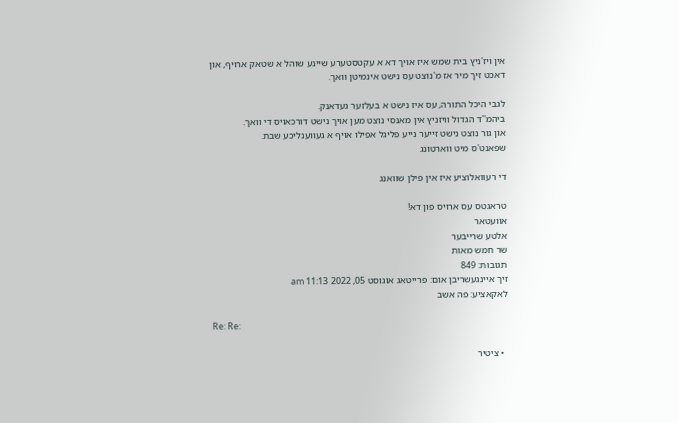אין ויז'ניץ בית שמש איז אויך דא א עקטסטערע שיינע שוהל א שטאק ארויף, און דאכט זיך מיר אז מ'נוצט עס נישט אינמיטן וואך.

לגבי היכל התורה, עס איז נישט א בעלזער געדאנק.
ביהמ''ד הגדול וויזניץ אין מאנסי נוצט מען אויך נישט דורכאויס די וואך.
און גור נוצט נישט זייער נייע פליגל אפילו אויף א געווענליכע שבת.
שפאנט'ס מיט ווארטונג

די רעוואלוציע איז אין פילן שוואנג

טראגטס עס ארויס פון דא!
אוועטאר
אלטע שרייבער
שר חמש מאות
תגובות: 849
זיך איינגעשריבן אום: פרייטאג אוגוסט 05, 2022 11:13 am
לאקאציע: פה אשב

Re: Re:

  • ציטיר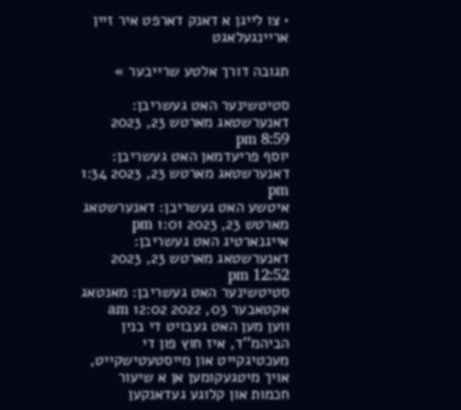• צו לייגן א דאנק דארפט איר זיין אריינגעלאגט

תגובה דורך אלטע שרייבער »

סטיטשינער האט געשריבן: דאנערשטאג מארטש 23, 2023 8:59 pm
יוסף פריעדמאן האט געשריבן: דאנערשטאג מארטש 23, 2023 1:34 pm
איטשע האט געשריבן: דאנערשטאג מארטש 23, 2023 1:01 pm
אייגנארטיג האט געשריבן: דאנערשטאג מארטש 23, 2023 12:52 pm
סטיטשינער האט געשריבן: מאנטאג אקטאבער 03, 2022 12:02 am
ווען מען האט געבויט די בנין הביהמ''ד, איז חוץ פון די מעכטיגקייט און מייסטעטישקייט, אויך מיטגעקומען אן א שיעור חכמות און קלוגע געדאנקען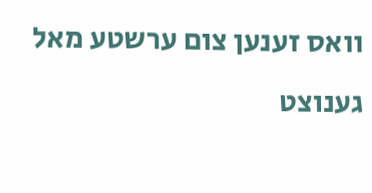וואס זענען צום ערשטע מאל גענוצט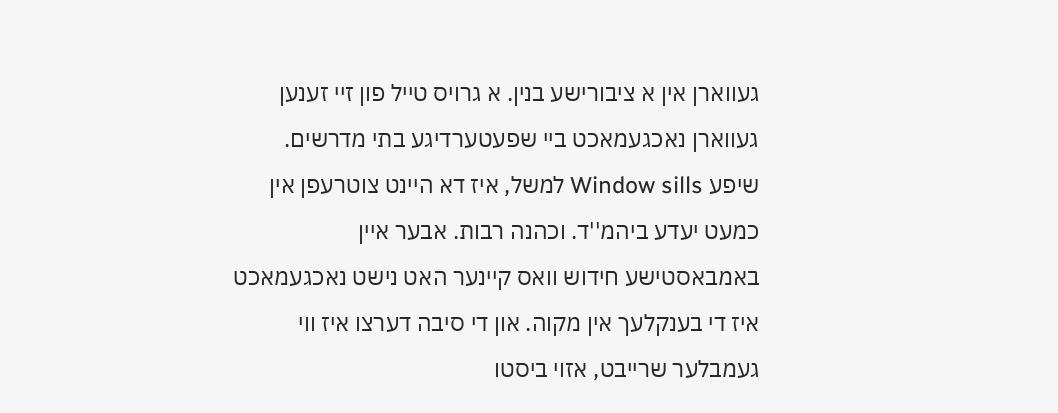געווארן אין א ציבורישע בנין. א גרויס טייל פון זיי זענען געווארן נאכגעמאכט ביי שפעטערדיגע בתי מדרשים. שיפע Window sills למשל, איז דא היינט צוטרעפן אין כמעט יעדע ביהמ''ד. וכהנה רבות. אבער איין באמבאסטישע חידוש וואס קיינער האט נישט נאכגעמאכט איז די בענקלעך אין מקוה. און די סיבה דערצו איז ווי געמבלער שרייבט, אזוי ביסטו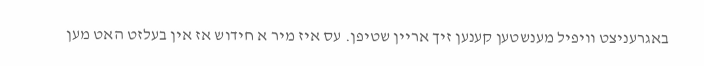באגרעניצט וויפיל מענשטען קענען זיך אריין שטיפן. עס איז מיר א חידוש אז אין בעלזט האט מען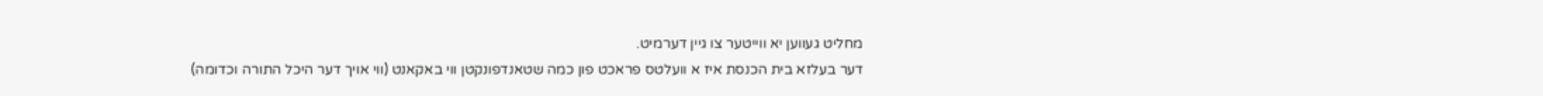מחליט געווען יא ווייטער צו גיין דערמיט.
דער בעלזא בית הכנסת איז א וועלטס פראכט פון כמה שטאנדפונקטן ווי באקאנט (ווי אויך דער היכל התורה וכדומה)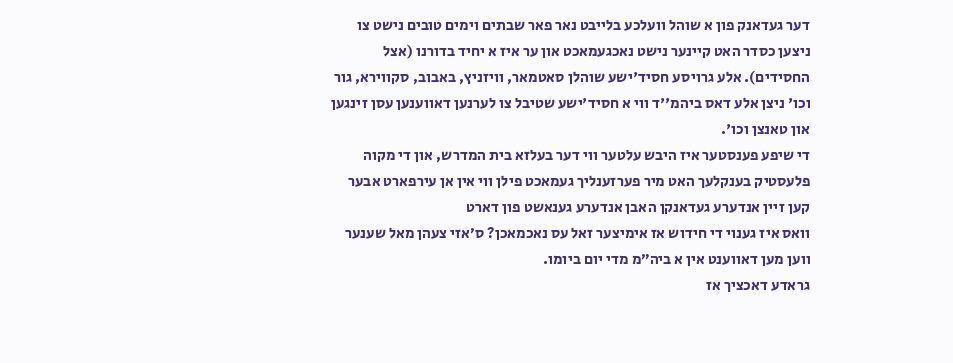דער געדאנק פון א שוהל וועלכע בלייבט נאר פאר שבתים וימים טובים נישט צו ניצען כסדר האט קיינער נישט נאכגעמאכט און ער איז א יחיד בדורנו (אצל החסידים). אלע גרויסע חסיד'ישע שוהלן סאטמאר, וויזניץ, באבוב, סקווירא, גור וכו' ניצן אלע דאס ביהמ''ד ווי א חסיד'ישע שטיבל צו לערנען דאווענען עסן זינגען און טאנצן וכו'.
די שיפע פענסטער איז היבש עלטער ווי דער בעלזא בית המדרש, און די מקוה פלעסטיק בענקלעך האט מיר פערזענליך געמאכט פילן ווי אין אן עירפארט אבער קען זיין אנדערע געדאנקן האבן אנדערע גענאשט פון דארט
וואס איז גענוי די חידוש אז אימיצער זאל עס נאכמאכן? ס׳אזי צעהן מאל שענער ווען מען דאווענט אין א ביה״מ מדי יום ביומו.
גראדע דאכציך אז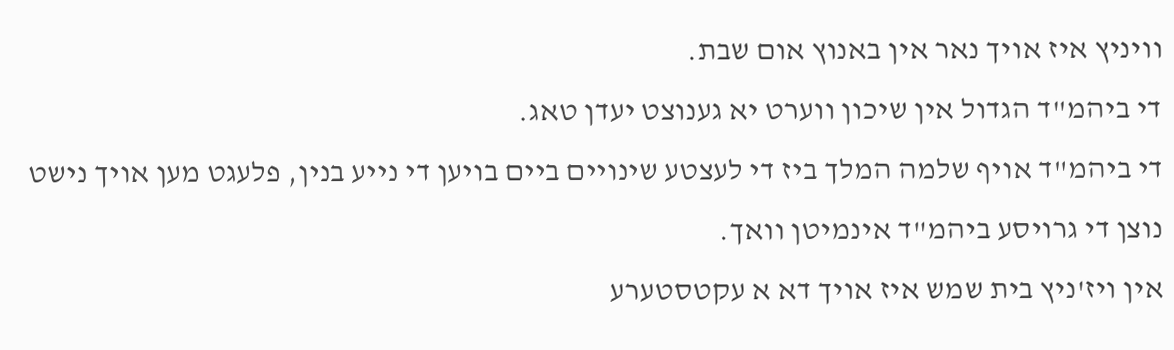וויניץ איז אויך נאר אין באנוץ אום שבת.
די ביהמ"ד הגדול אין שיכון ווערט יא גענוצט יעדן טאג.
די ביהמ"ד אויף שלמה המלך ביז די לעצטע שינויים ביים בויען די נייע בנין, פלעגט מען אויך נישט נוצן די גרויסע ביהמ"ד אינמיטן וואך.
אין ויז'ניץ בית שמש איז אויך דא א עקטסטערע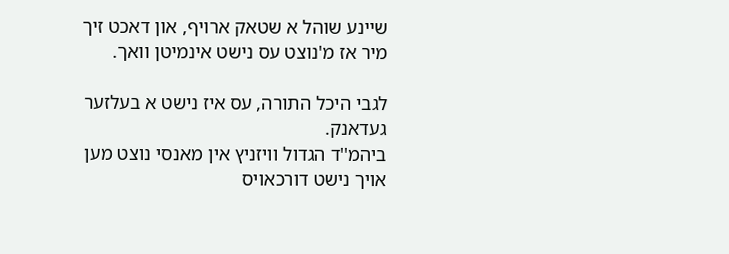שיינע שוהל א שטאק ארויף, און דאכט זיך מיר אז מ'נוצט עס נישט אינמיטן וואך.

לגבי היכל התורה, עס איז נישט א בעלזער געדאנק.
ביהמ''ד הגדול וויזניץ אין מאנסי נוצט מען אויך נישט דורכאויס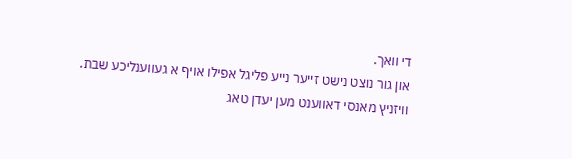די וואך.
און גור נוצט נישט זייער נייע פליגל אפילו אויף א געווענליכע שבת.
וויזניץ מאנסי דאווענט מען יעדן טאג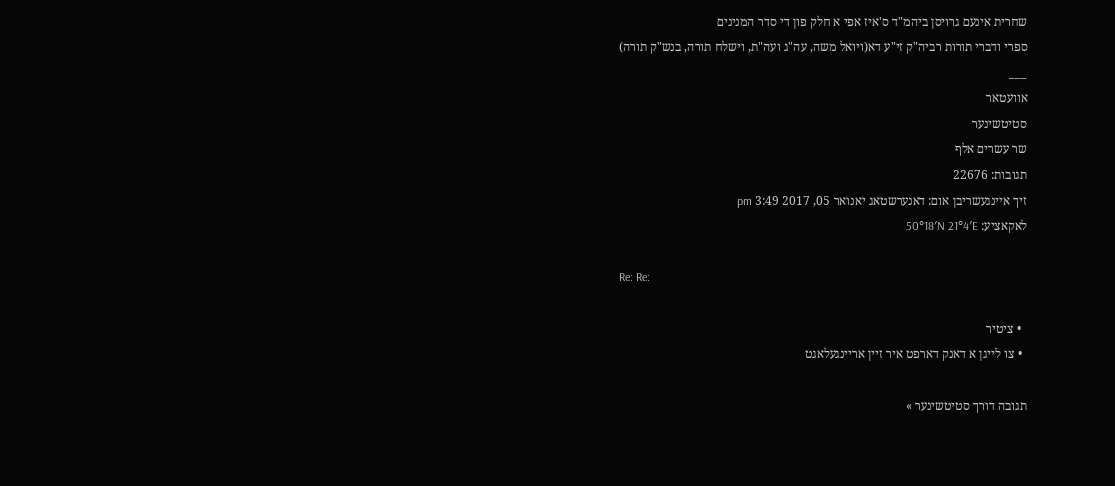שחרית אינעם גרויסן ביהמ"ד ס'איז אפי א חלק פון די סדר המנינים
ספרי ודברי תורות רביה"ק זי"ע דא(ויואל משה, עה"ג ועה"ת, וישלח תורה, בנש"ק תורה)
___
אוועטאר
סטיטשינער
שר עשרים אלף
תגובות: 22676
זיך איינגעשריבן אום: דאנערשטאג יאנואר 05, 2017 3:49 pm
לאקאציע: 50°18′N 21°4′E

Re: Re:

  • ציטיר
  • צו לייגן א דאנק דארפט איר זיין אריינגעלאגט

תגובה דורך סטיטשינער »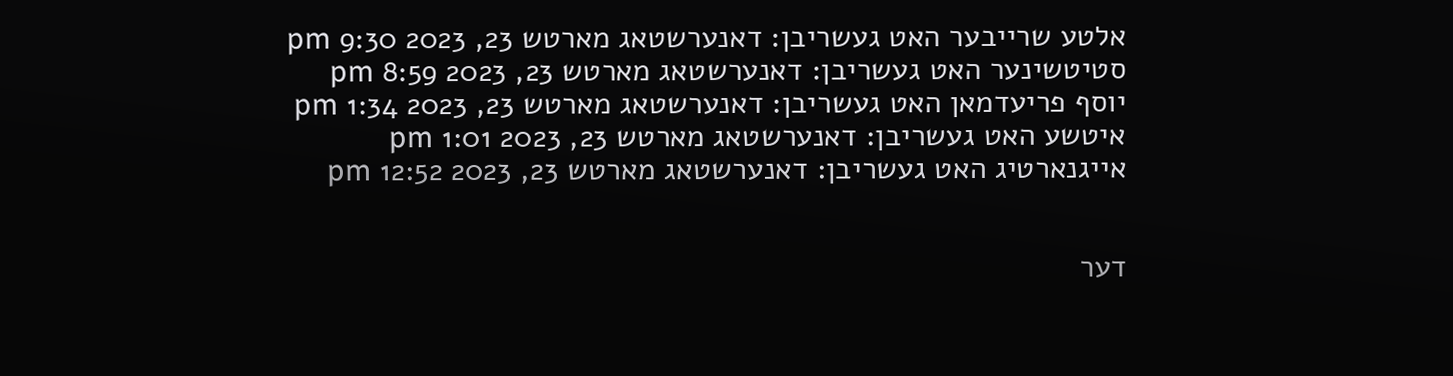אלטע שרייבער האט געשריבן: דאנערשטאג מארטש 23, 2023 9:30 pm
סטיטשינער האט געשריבן: דאנערשטאג מארטש 23, 2023 8:59 pm
יוסף פריעדמאן האט געשריבן: דאנערשטאג מארטש 23, 2023 1:34 pm
איטשע האט געשריבן: דאנערשטאג מארטש 23, 2023 1:01 pm
אייגנארטיג האט געשריבן: דאנערשטאג מארטש 23, 2023 12:52 pm


דער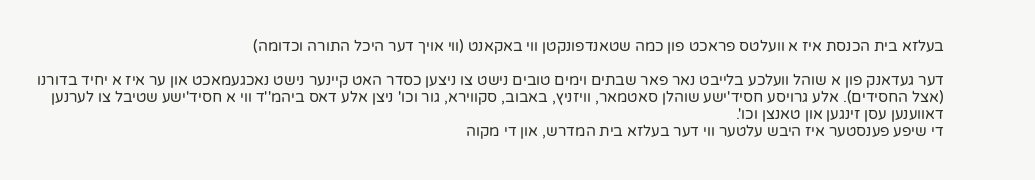בעלזא בית הכנסת איז א וועלטס פראכט פון כמה שטאנדפונקטן ווי באקאנט (ווי אויך דער היכל התורה וכדומה)

דער געדאנק פון א שוהל וועלכע בלייבט נאר פאר שבתים וימים טובים נישט צו ניצען כסדר האט קיינער נישט נאכגעמאכט און ער איז א יחיד בדורנו (אצל החסידים). אלע גרויסע חסיד'ישע שוהלן סאטמאר, וויזניץ, באבוב, סקווירא, גור וכו' ניצן אלע דאס ביהמ''ד ווי א חסיד'ישע שטיבל צו לערנען דאווענען עסן זינגען און טאנצן וכו'.
די שיפע פענסטער איז היבש עלטער ווי דער בעלזא בית המדרש, און די מקוה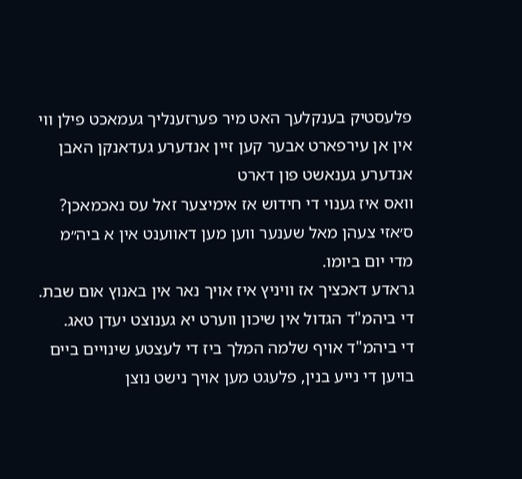פלעסטיק בענקלעך האט מיר פערזענליך געמאכט פילן ווי אין אן עירפארט אבער קען זיין אנדערע געדאנקן האבן אנדערע גענאשט פון דארט
וואס איז גענוי די חידוש אז אימיצער זאל עס נאכמאכן? ס׳אזי צעהן מאל שענער ווען מען דאווענט אין א ביה״מ מדי יום ביומו.
גראדע דאכציך אז וויניץ איז אויך נאר אין באנוץ אום שבת.
די ביהמ"ד הגדול אין שיכון ווערט יא גענוצט יעדן טאג.
די ביהמ"ד אויף שלמה המלך ביז די לעצטע שינויים ביים בויען די נייע בנין, פלעגט מען אויך נישט נוצן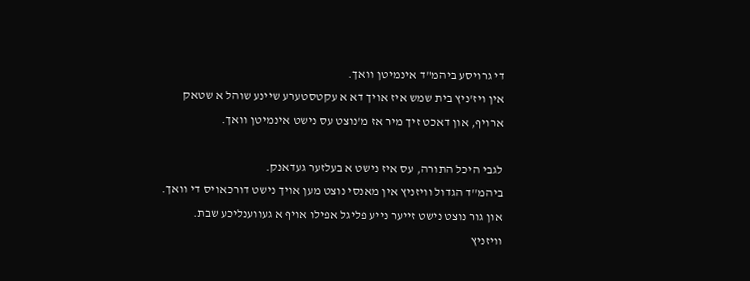די גרויסע ביהמ"ד אינמיטן וואך.
אין ויז'ניץ בית שמש איז אויך דא א עקטסטערע שיינע שוהל א שטאק ארויף, און דאכט זיך מיר אז מ'נוצט עס נישט אינמיטן וואך.

לגבי היכל התורה, עס איז נישט א בעלזער געדאנק.
ביהמ''ד הגדול וויזניץ אין מאנסי נוצט מען אויך נישט דורכאויס די וואך.
און גור נוצט נישט זייער נייע פליגל אפילו אויף א געווענליכע שבת.
וויזניץ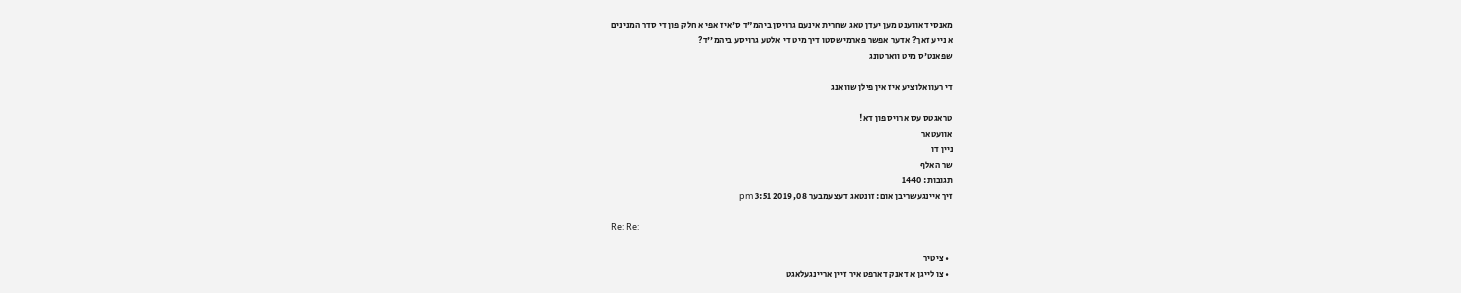מאנסי דאווענט מען יעדן טאג שחרית אינעם גרויסן ביהמ"ד ס'איז אפי א חלק פון די סדר המנינים
א נייע זאך? אדער אפשר פארמישסטו דיך מיט די אלטע גרויסע ביהמ''ד?
שפאנט'ס מיט ווארטונג

די רעוואלוציע איז אין פילן שוואנג

טראגטס עס ארויס פון דא!
אוועטאר
ניין דו
שר האלף
תגובות: 1440
זיך איינגעשריבן אום: זונטאג דעצעמבער 08, 2019 3:51 pm

Re: Re:

  • ציטיר
  • צו לייגן א דאנק דארפט איר זיין אריינגעלאגט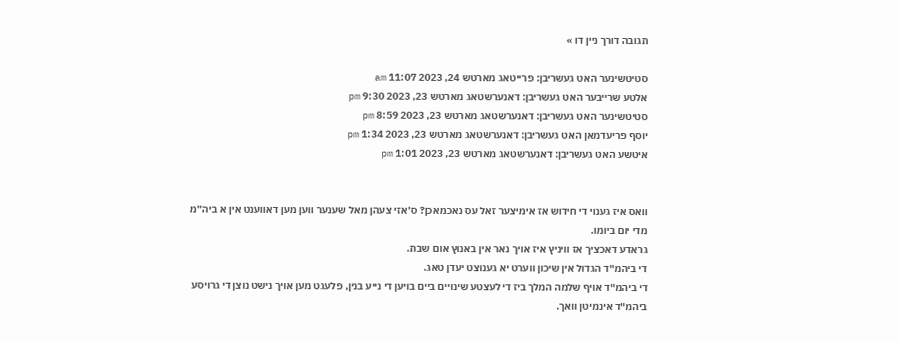תגובה דורך ניין דו »

סטיטשינער האט געשריבן: פרייטאג מארטש 24, 2023 11:07 am
אלטע שרייבער האט געשריבן: דאנערשטאג מארטש 23, 2023 9:30 pm
סטיטשינער האט געשריבן: דאנערשטאג מארטש 23, 2023 8:59 pm
יוסף פריעדמאן האט געשריבן: דאנערשטאג מארטש 23, 2023 1:34 pm
איטשע האט געשריבן: דאנערשטאג מארטש 23, 2023 1:01 pm


וואס איז גענוי די חידוש אז אימיצער זאל עס נאכמאכן? ס׳אזי צעהן מאל שענער ווען מען דאווענט אין א ביה״מ מדי יום ביומו.
גראדע דאכציך אז וויניץ איז אויך נאר אין באנוץ אום שבת.
די ביהמ"ד הגדול אין שיכון ווערט יא גענוצט יעדן טאג.
די ביהמ"ד אויף שלמה המלך ביז די לעצטע שינויים ביים בויען די נייע בנין, פלעגט מען אויך נישט נוצן די גרויסע ביהמ"ד אינמיטן וואך.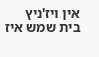אין ויז'ניץ בית שמש איז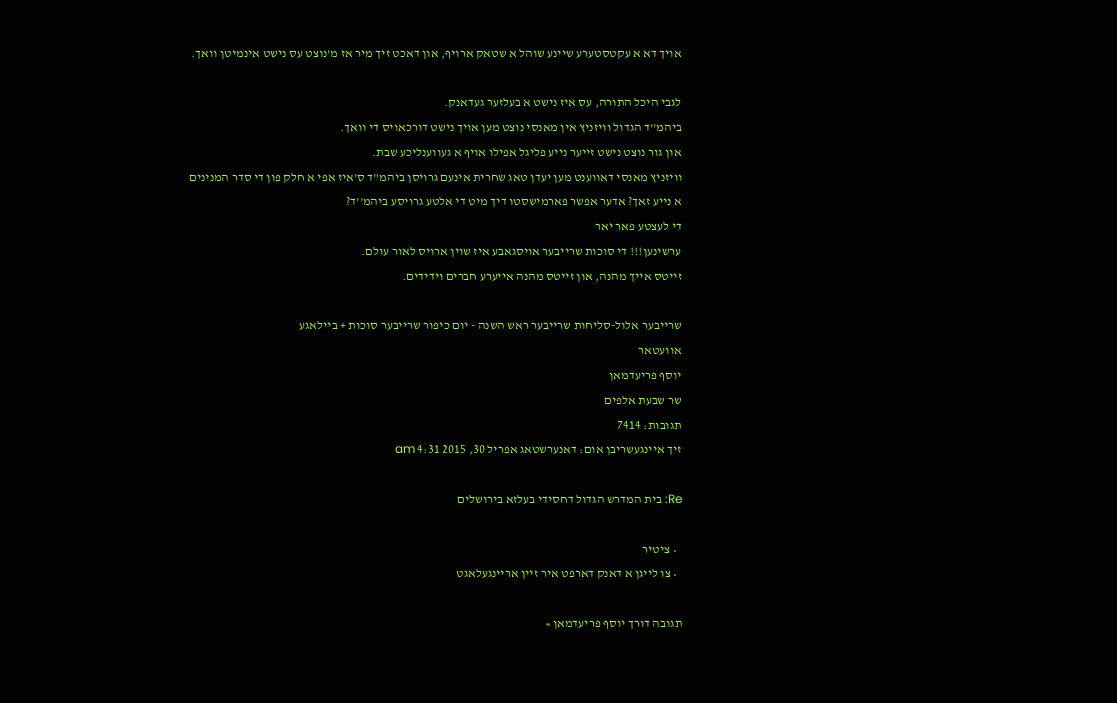אויך דא א עקטסטערע שיינע שוהל א שטאק ארויף, און דאכט זיך מיר אז מ'נוצט עס נישט אינמיטן וואך.

לגבי היכל התורה, עס איז נישט א בעלזער געדאנק.
ביהמ''ד הגדול וויזניץ אין מאנסי נוצט מען אויך נישט דורכאויס די וואך.
און גור נוצט נישט זייער נייע פליגל אפילו אויף א געווענליכע שבת.
וויזניץ מאנסי דאווענט מען יעדן טאג שחרית אינעם גרויסן ביהמ"ד ס'איז אפי א חלק פון די סדר המנינים
א נייע זאך? אדער אפשר פארמישסטו דיך מיט די אלטע גרויסע ביהמ''ד?
די לעצטע פאר יאר
ערשינען!!! די סוכות שרייבער אויסגאבע איז שוין ארויס לאור עולם.
זייטס אייך מהנה, און זייטס מהנה אייערע חברים וידידים.

שרייבער אלול-סליחות שרייבער ראש השנה - יום כיפור שרייבער סוכות + ביילאגע
אוועטאר
יוסף פריעדמאן
שר שבעת אלפים
תגובות: 7414
זיך איינגעשריבן אום: דאנערשטאג אפריל 30, 2015 4:31 am

Re: בית המדרש הגדול דחסידי בעלזא בירושלים

  • ציטיר
  • צו לייגן א דאנק דארפט איר זיין אריינגעלאגט

תגובה דורך יוסף פריעדמאן »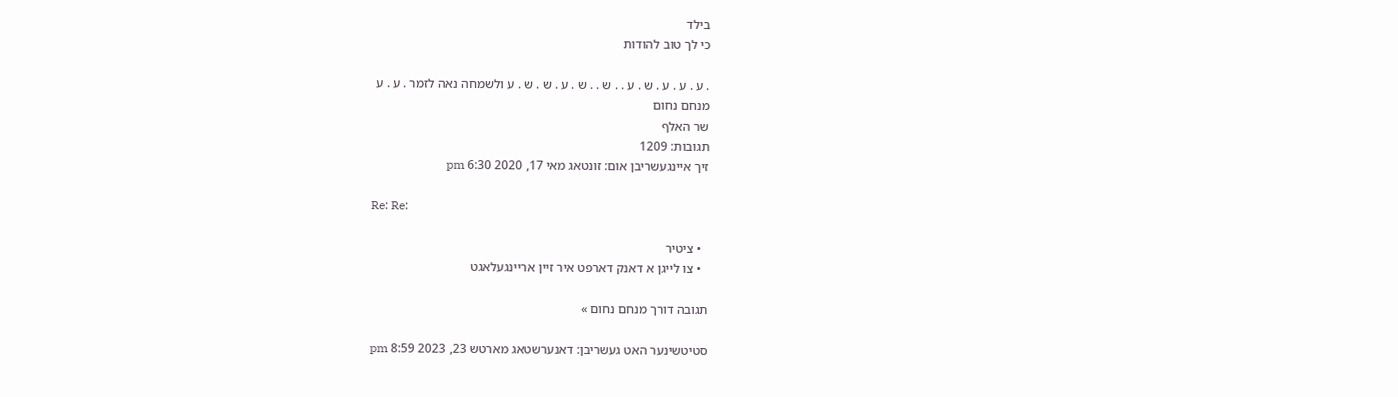בילד
כי לך טוב להודות

. ע . ע . ע . ש . ע . . ש . . ש . ע . ש . ש . ע ולשמחה נאה לזמר . ע . ע
מנחם נחום
שר האלף
תגובות: 1209
זיך איינגעשריבן אום: זונטאג מאי 17, 2020 6:30 pm

Re: Re:

  • ציטיר
  • צו לייגן א דאנק דארפט איר זיין אריינגעלאגט

תגובה דורך מנחם נחום »

סטיטשינער האט געשריבן: דאנערשטאג מארטש 23, 2023 8:59 pm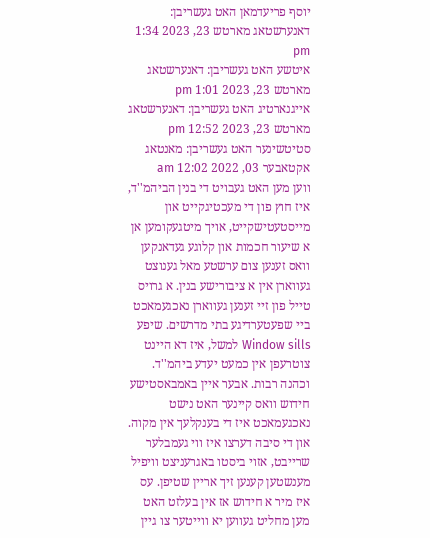יוסף פריעדמאן האט געשריבן: דאנערשטאג מארטש 23, 2023 1:34 pm
איטשע האט געשריבן: דאנערשטאג מארטש 23, 2023 1:01 pm
אייגנארטיג האט געשריבן: דאנערשטאג מארטש 23, 2023 12:52 pm
סטיטשינער האט געשריבן: מאנטאג אקטאבער 03, 2022 12:02 am
ווען מען האט געבויט די בנין הביהמ''ד, איז חוץ פון די מעכטיגקייט און מייסטעטישקייט, אויך מיטגעקומען אן א שיעור חכמות און קלוגע געדאנקען וואס זענען צום ערשטע מאל גענוצט געווארן אין א ציבורישע בנין. א גרויס טייל פון זיי זענען געווארן נאכגעמאכט ביי שפעטערדיגע בתי מדרשים. שיפע Window sills למשל, איז דא היינט צוטרעפן אין כמעט יעדע ביהמ''ד. וכהנה רבות. אבער איין באמבאסטישע חידוש וואס קיינער האט נישט נאכגעמאכט איז די בענקלעך אין מקוה. און די סיבה דערצו איז ווי געמבלער שרייבט, אזוי ביסטו באגרעניצט וויפיל מענשטען קענען זיך אריין שטיפן. עס איז מיר א חידוש אז אין בעלזט האט מען מחליט געווען יא ווייטער צו גיין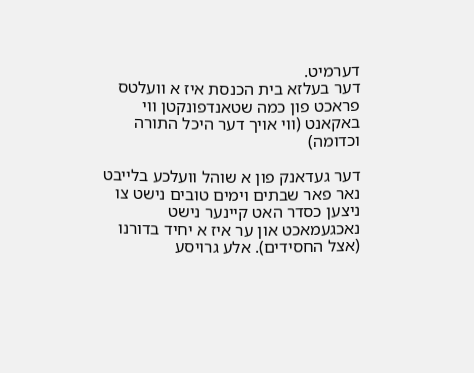דערמיט.
דער בעלזא בית הכנסת איז א וועלטס פראכט פון כמה שטאנדפונקטן ווי באקאנט (ווי אויך דער היכל התורה וכדומה)

דער געדאנק פון א שוהל וועלכע בלייבט נאר פאר שבתים וימים טובים נישט צו ניצען כסדר האט קיינער נישט נאכגעמאכט און ער איז א יחיד בדורנו (אצל החסידים). אלע גרויסע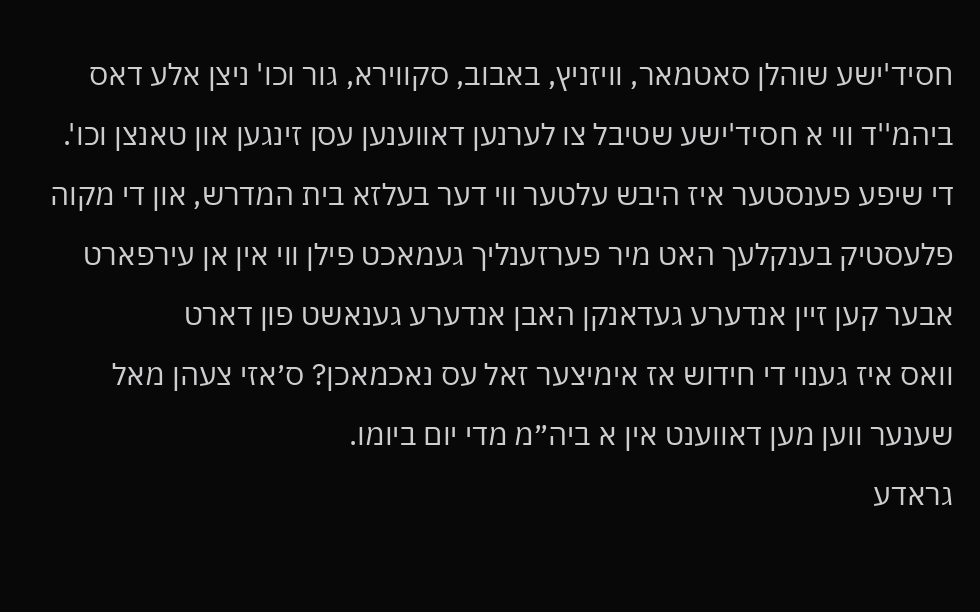חסיד'ישע שוהלן סאטמאר, וויזניץ, באבוב, סקווירא, גור וכו' ניצן אלע דאס ביהמ''ד ווי א חסיד'ישע שטיבל צו לערנען דאווענען עסן זינגען און טאנצן וכו'.
די שיפע פענסטער איז היבש עלטער ווי דער בעלזא בית המדרש, און די מקוה פלעסטיק בענקלעך האט מיר פערזענליך געמאכט פילן ווי אין אן עירפארט אבער קען זיין אנדערע געדאנקן האבן אנדערע גענאשט פון דארט
וואס איז גענוי די חידוש אז אימיצער זאל עס נאכמאכן? ס׳אזי צעהן מאל שענער ווען מען דאווענט אין א ביה״מ מדי יום ביומו.
גראדע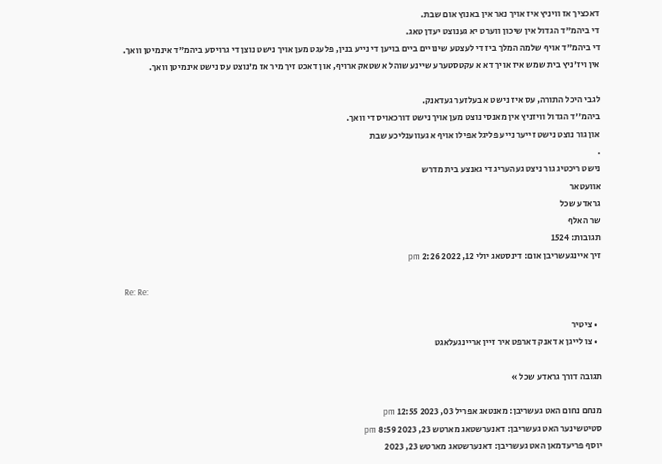דאכציך אז וויניץ איז אויך נאר אין באנוץ אום שבת.
די ביהמ"ד הגדול אין שיכון ווערט יא גענוצט יעדן טאג.
די ביהמ"ד אויף שלמה המלך ביז די לעצטע שינויים ביים בויען די נייע בנין, פלעגט מען אויך נישט נוצן די גרויסע ביהמ"ד אינמיטן וואך.
אין ויז'ניץ בית שמש איז אויך דא א עקטסטערע שיינע שוהל א שטאק ארויף, און דאכט זיך מיר אז מ'נוצט עס נישט אינמיטן וואך.

לגבי היכל התורה, עס איז נישט א בעלזער געדאנק.
ביהמ''ד הגדול וויזניץ אין מאנסי נוצט מען אויך נישט דורכאויס די וואך.
און גור נוצט נישט זייער נייע פליגל אפילו אויף א געווענליכע שבת
.
נישט ריכטיג גור ניצט געהעריג די גאנצע בית מדרש
אוועטאר
גראדע שכל
שר האלף
תגובות: 1524
זיך איינגעשריבן אום: דינסטאג יולי 12, 2022 2:26 pm

Re: Re:

  • ציטיר
  • צו לייגן א דאנק דארפט איר זיין אריינגעלאגט

תגובה דורך גראדע שכל »

מנחם נחום האט געשריבן: מאנטאג אפריל 03, 2023 12:55 pm
סטיטשינער האט געשריבן: דאנערשטאג מארטש 23, 2023 8:59 pm
יוסף פריעדמאן האט געשריבן: דאנערשטאג מארטש 23, 2023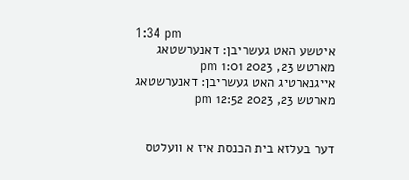1:34 pm
איטשע האט געשריבן: דאנערשטאג מארטש 23, 2023 1:01 pm
אייגנארטיג האט געשריבן: דאנערשטאג מארטש 23, 2023 12:52 pm


דער בעלזא בית הכנסת איז א וועלטס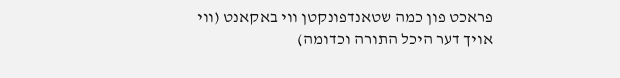פראכט פון כמה שטאנדפונקטן ווי באקאנט (ווי אויך דער היכל התורה וכדומה)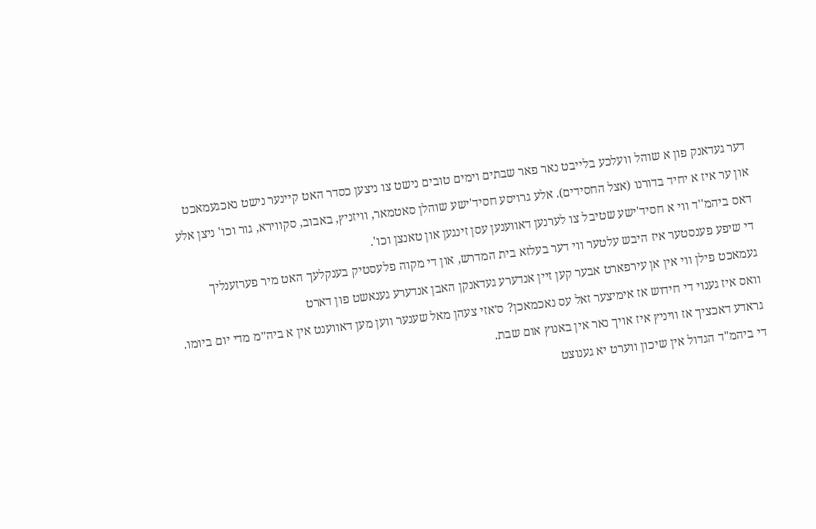דער געדאנק פון א שוהל וועלכע בלייבט נאר פאר שבתים וימים טובים נישט צו ניצען כסדר האט קיינער נישט נאכגעמאכט און ער איז א יחיד בדורנו (אצל החסידים). אלע גרויסע חסיד'ישע שוהלן סאטמאר, וויזניץ, באבוב, סקווירא, גור וכו' ניצן אלע דאס ביהמ''ד ווי א חסיד'ישע שטיבל צו לערנען דאווענען עסן זינגען און טאנצן וכו'.
די שיפע פענסטער איז היבש עלטער ווי דער בעלזא בית המדרש, און די מקוה פלעסטיק בענקלעך האט מיר פערזענליך געמאכט פילן ווי אין אן עירפארט אבער קען זיין אנדערע געדאנקן האבן אנדערע גענאשט פון דארט
וואס איז גענוי די חידוש אז אימיצער זאל עס נאכמאכן? ס׳אזי צעהן מאל שענער ווען מען דאווענט אין א ביה״מ מדי יום ביומו.
גראדע דאכציך אז וויניץ איז אויך נאר אין באנוץ אום שבת.
די ביהמ"ד הגדול אין שיכון ווערט יא גענוצט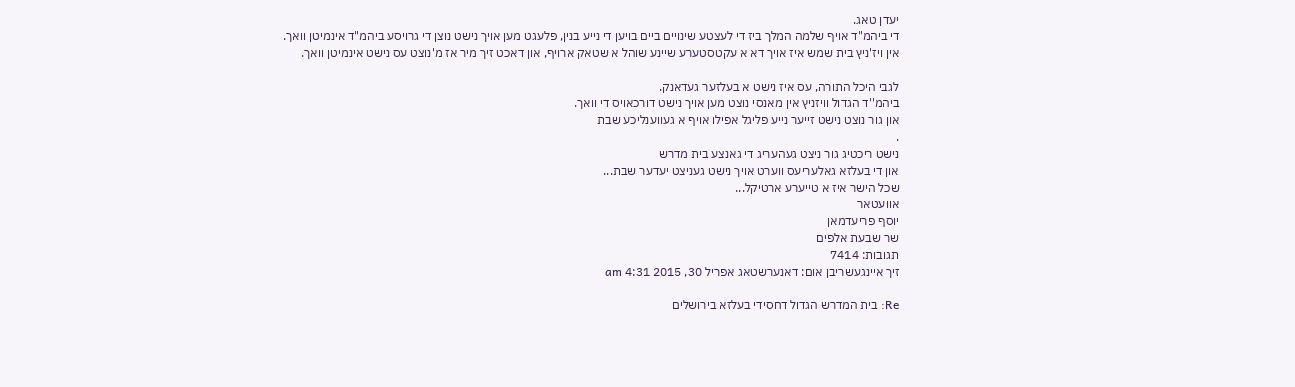יעדן טאג.
די ביהמ"ד אויף שלמה המלך ביז די לעצטע שינויים ביים בויען די נייע בנין, פלעגט מען אויך נישט נוצן די גרויסע ביהמ"ד אינמיטן וואך.
אין ויז'ניץ בית שמש איז אויך דא א עקטסטערע שיינע שוהל א שטאק ארויף, און דאכט זיך מיר אז מ'נוצט עס נישט אינמיטן וואך.

לגבי היכל התורה, עס איז נישט א בעלזער געדאנק.
ביהמ''ד הגדול וויזניץ אין מאנסי נוצט מען אויך נישט דורכאויס די וואך.
און גור נוצט נישט זייער נייע פליגל אפילו אויף א געווענליכע שבת
.
נישט ריכטיג גור ניצט געהעריג די גאנצע בית מדרש
און די בעלזא גאלעריעס ווערט אויך נישט געניצט יעדער שבת...
שכל הישר איז א טייערע ארטיקל...
אוועטאר
יוסף פריעדמאן
שר שבעת אלפים
תגובות: 7414
זיך איינגעשריבן אום: דאנערשטאג אפריל 30, 2015 4:31 am

Re: בית המדרש הגדול דחסידי בעלזא בירושלים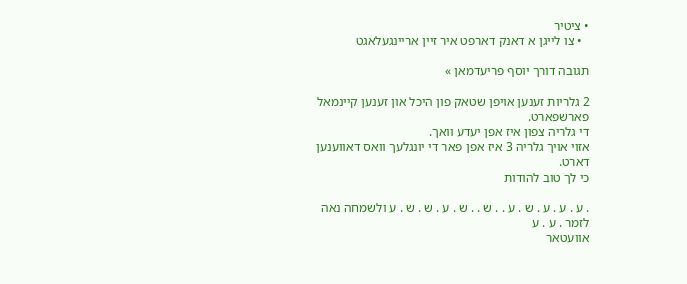• ציטיר
  • צו לייגן א דאנק דארפט איר זיין אריינגעלאגט

תגובה דורך יוסף פריעדמאן »

2 גלריות זענען אויפן שטאק פון היכל און זענען קיינמאל פארשפארט.
די גלריה צפון איז אפן יעדע וואך.
אזוי אויך גלריה 3 איז אפן פאר די יונגלעך וואס דאווענען דארט.
כי לך טוב להודות

. ע . ע . ע . ש . ע . . ש . . ש . ע . ש . ש . ע ולשמחה נאה לזמר . ע . ע
אוועטאר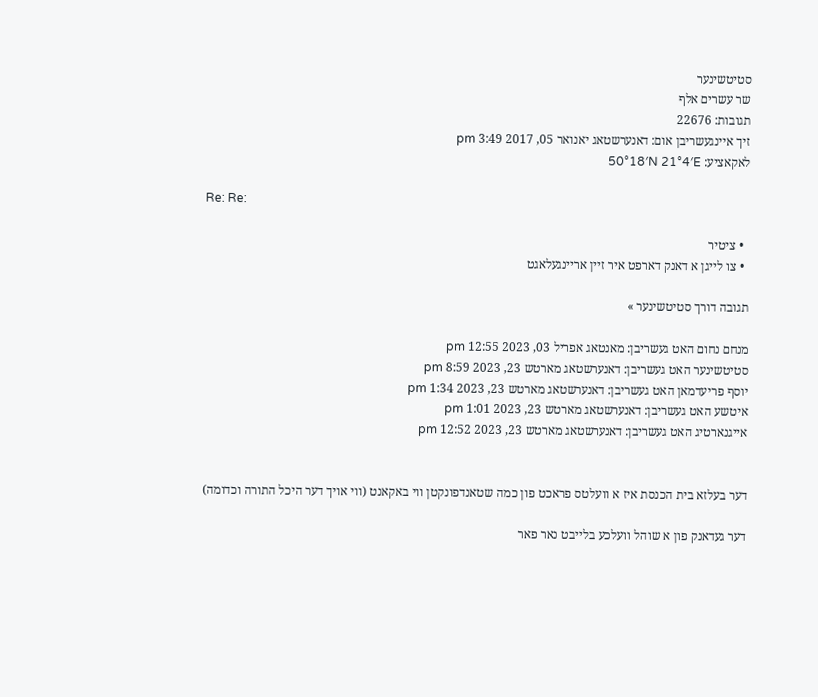סטיטשינער
שר עשרים אלף
תגובות: 22676
זיך איינגעשריבן אום: דאנערשטאג יאנואר 05, 2017 3:49 pm
לאקאציע: 50°18′N 21°4′E

Re: Re:

  • ציטיר
  • צו לייגן א דאנק דארפט איר זיין אריינגעלאגט

תגובה דורך סטיטשינער »

מנחם נחום האט געשריבן: מאנטאג אפריל 03, 2023 12:55 pm
סטיטשינער האט געשריבן: דאנערשטאג מארטש 23, 2023 8:59 pm
יוסף פריעדמאן האט געשריבן: דאנערשטאג מארטש 23, 2023 1:34 pm
איטשע האט געשריבן: דאנערשטאג מארטש 23, 2023 1:01 pm
אייגנארטיג האט געשריבן: דאנערשטאג מארטש 23, 2023 12:52 pm


דער בעלזא בית הכנסת איז א וועלטס פראכט פון כמה שטאנדפונקטן ווי באקאנט (ווי אויך דער היכל התורה וכדומה)

דער געדאנק פון א שוהל וועלכע בלייבט נאר פאר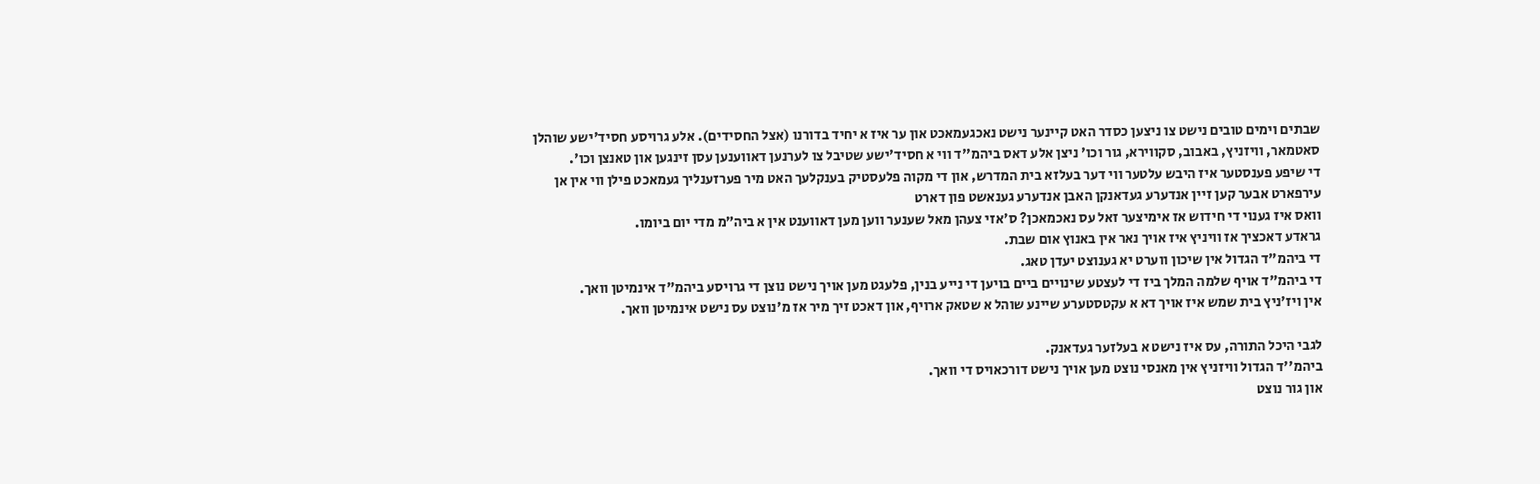שבתים וימים טובים נישט צו ניצען כסדר האט קיינער נישט נאכגעמאכט און ער איז א יחיד בדורנו (אצל החסידים). אלע גרויסע חסיד'ישע שוהלן סאטמאר, וויזניץ, באבוב, סקווירא, גור וכו' ניצן אלע דאס ביהמ''ד ווי א חסיד'ישע שטיבל צו לערנען דאווענען עסן זינגען און טאנצן וכו'.
די שיפע פענסטער איז היבש עלטער ווי דער בעלזא בית המדרש, און די מקוה פלעסטיק בענקלעך האט מיר פערזענליך געמאכט פילן ווי אין אן עירפארט אבער קען זיין אנדערע געדאנקן האבן אנדערע גענאשט פון דארט
וואס איז גענוי די חידוש אז אימיצער זאל עס נאכמאכן? ס׳אזי צעהן מאל שענער ווען מען דאווענט אין א ביה״מ מדי יום ביומו.
גראדע דאכציך אז וויניץ איז אויך נאר אין באנוץ אום שבת.
די ביהמ"ד הגדול אין שיכון ווערט יא גענוצט יעדן טאג.
די ביהמ"ד אויף שלמה המלך ביז די לעצטע שינויים ביים בויען די נייע בנין, פלעגט מען אויך נישט נוצן די גרויסע ביהמ"ד אינמיטן וואך.
אין ויז'ניץ בית שמש איז אויך דא א עקטסטערע שיינע שוהל א שטאק ארויף, און דאכט זיך מיר אז מ'נוצט עס נישט אינמיטן וואך.

לגבי היכל התורה, עס איז נישט א בעלזער געדאנק.
ביהמ''ד הגדול וויזניץ אין מאנסי נוצט מען אויך נישט דורכאויס די וואך.
און גור נוצט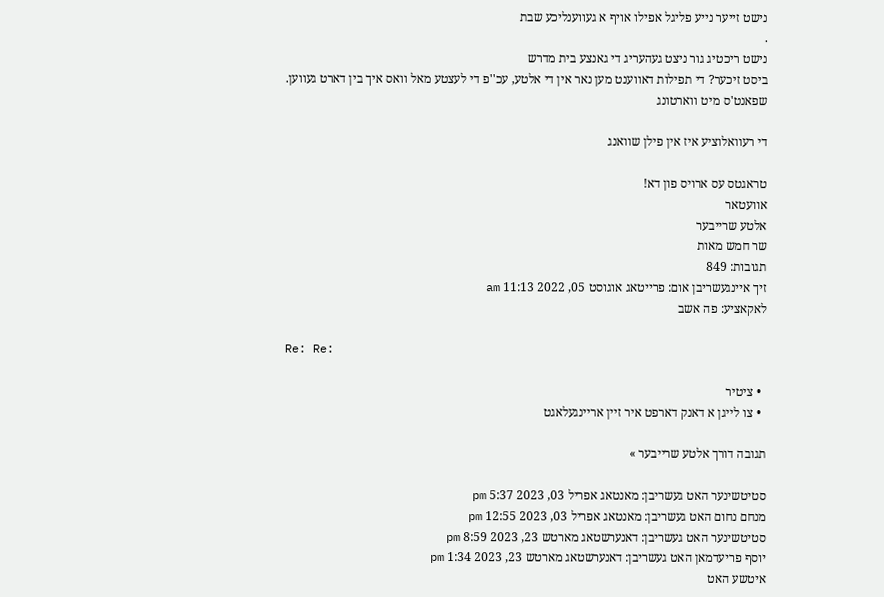נישט זייער נייע פליגל אפילו אויף א געווענליכע שבת
.
נישט ריכטיג גור ניצט געהעריג די גאנצע בית מדרש
ביסט זיכער? די תפילות דאווענט מען נאר אין די אלטע, עכ''פ די לעצטע מאל וואס איך בין דארט געווען.
שפאנט'ס מיט ווארטונג

די רעוואלוציע איז אין פילן שוואנג

טראגטס עס ארויס פון דא!
אוועטאר
אלטע שרייבער
שר חמש מאות
תגובות: 849
זיך איינגעשריבן אום: פרייטאג אוגוסט 05, 2022 11:13 am
לאקאציע: פה אשב

Re: Re:

  • ציטיר
  • צו לייגן א דאנק דארפט איר זיין אריינגעלאגט

תגובה דורך אלטע שרייבער »

סטיטשינער האט געשריבן: מאנטאג אפריל 03, 2023 5:37 pm
מנחם נחום האט געשריבן: מאנטאג אפריל 03, 2023 12:55 pm
סטיטשינער האט געשריבן: דאנערשטאג מארטש 23, 2023 8:59 pm
יוסף פריעדמאן האט געשריבן: דאנערשטאג מארטש 23, 2023 1:34 pm
איטשע האט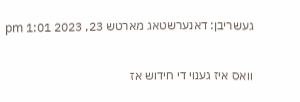געשריבן: דאנערשטאג מארטש 23, 2023 1:01 pm


וואס איז גענוי די חידוש אז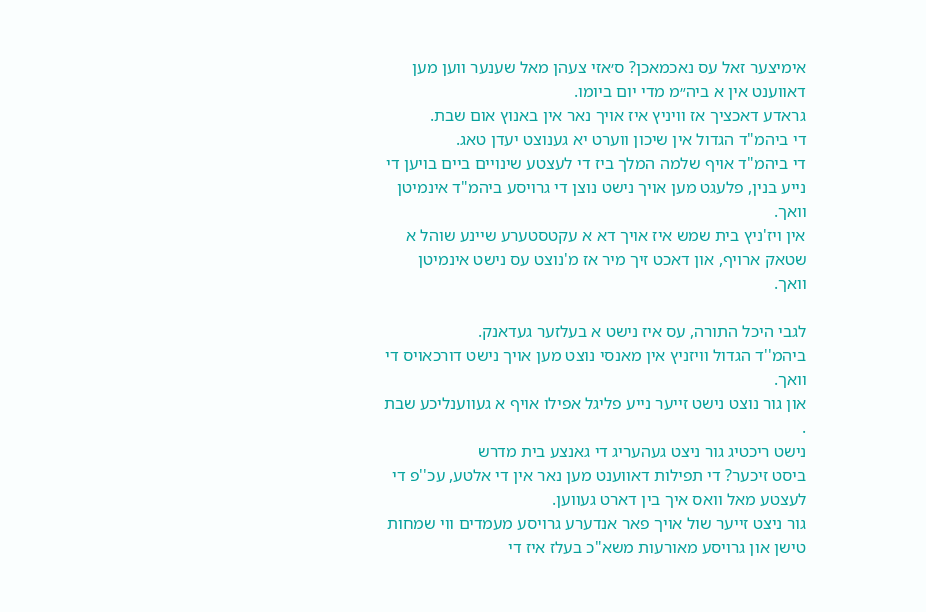אימיצער זאל עס נאכמאכן? ס׳אזי צעהן מאל שענער ווען מען דאווענט אין א ביה״מ מדי יום ביומו.
גראדע דאכציך אז וויניץ איז אויך נאר אין באנוץ אום שבת.
די ביהמ"ד הגדול אין שיכון ווערט יא גענוצט יעדן טאג.
די ביהמ"ד אויף שלמה המלך ביז די לעצטע שינויים ביים בויען די נייע בנין, פלעגט מען אויך נישט נוצן די גרויסע ביהמ"ד אינמיטן וואך.
אין ויז'ניץ בית שמש איז אויך דא א עקטסטערע שיינע שוהל א שטאק ארויף, און דאכט זיך מיר אז מ'נוצט עס נישט אינמיטן וואך.

לגבי היכל התורה, עס איז נישט א בעלזער געדאנק.
ביהמ''ד הגדול וויזניץ אין מאנסי נוצט מען אויך נישט דורכאויס די וואך.
און גור נוצט נישט זייער נייע פליגל אפילו אויף א געווענליכע שבת
.
נישט ריכטיג גור ניצט געהעריג די גאנצע בית מדרש
ביסט זיכער? די תפילות דאווענט מען נאר אין די אלטע, עכ''פ די לעצטע מאל וואס איך בין דארט געווען.
גור ניצט זייער שול אויך פאר אנדערע גרויסע מעמדים ווי שמחות טישן און גרויסע מאורעות משא"כ בעלז איז די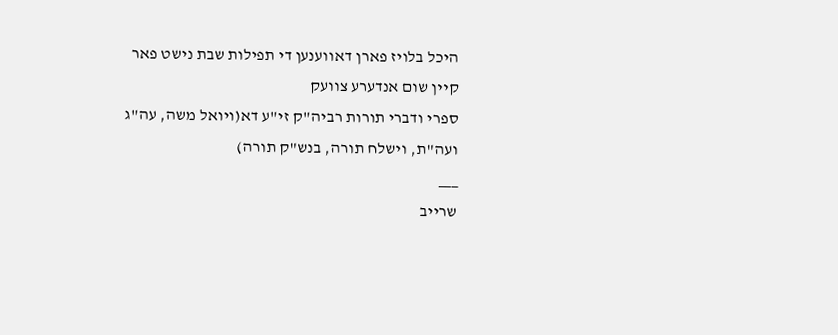היכל בלויז פארן דאווענען די תפילות שבת נישט פאר קיין שום אנדערע צוועק
ספרי ודברי תורות רביה"ק זי"ע דא(ויואל משה, עה"ג ועה"ת, וישלח תורה, בנש"ק תורה)
___
שרייב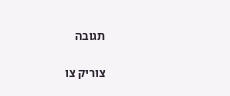תגובה

צוריק צו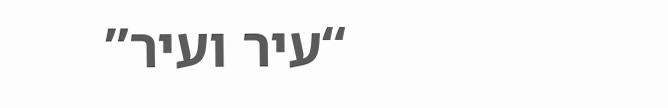“עיר ועיר”